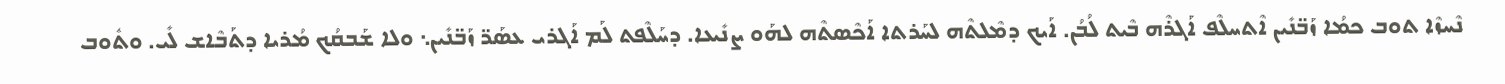ܢܶܚܙܶܐ ܬܘܒ ܟܡܳܐ ܙܰܒ̈ܢܺܝܢ ܐܶܬܚܠܶܦ ܐܰܓܪܶܗ ܒܶܝܬ ܠܳܒܳܢ. ܐܰܝܟ ܕܡܶܠܬܶܗ ܠܚܰܪܬܐ ܐܰܟܶܣܬܶܗ ܠܗܰܘ ܨܢܺܝܥܐ. ܕܚܰܠܶܦܬ ܠܰܡ ܐܰܓܪܝ ܥܣܰܪ̈ ܙܰܒ̈ܢܺܝܢ܆ ܘܠܐ ܫܰܒܩܳܟ ܡܳܪܝܐ ܕܬܰܒܶܐܫ ܠܺܝ. ܘܬܽܘܒ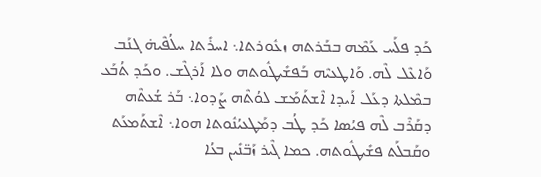ܟܰܕ ܦܠܰܚ ܥܰܡܶܗ ܒܒܰܪܬܗ ܙܥܽܘܪܬܐ܆ ܐܚܪܺܬܐ ܚܠܳܦܶܝܗ̇ ܓܢܰܒ ܘܰܐܥܶܠ ܠܶܗ. ܘܰܐܛܥܝܶܗ ܒܰܦܫܺܝܛܽܘܬܗ ܘܠܐ ܐܰܪܓܶܫ. ܘܟܰܕ ܬܳܒܰܥ ܒܡܶܠܬܐ ܕܥܰܠ ܐܰܝܕܐ ܐܶܫܬܰܡܰܫ ܠܘܳܬܶܗ ܨܰܕܘܐ܆ ܒܰܪ ܫܳܥܬܶܗ ܕܩܰܪܶܒ ܠܶܗ ܦܝܳܣܐ ܟܰܕ ܛܳܒ ܕܡܰܛܥܝܳܢܽܘܬܐ ܗܘܐ܆ ܐܶܫܬܰܡܥܰܬ ܘܩܰܒܠܰܬ ܦܫܺܝܛܽܘܬܗ. ܟܡܐ ܓܶܝܪ ܙܰܒ̈ܢܺܝܢ ܒܥܳܐ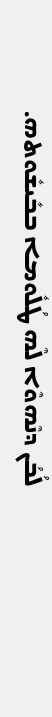ܠܳܒܳܢ ܕܢܶܗܘܶܐ ܠܶܗ ܛܳܠܽܘܡܐ ܒܒܺܝܫܽܘܬܗ.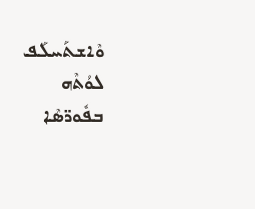ܘܶܐܫܬܰܚܠܰܦ ܠܘܳܬܶܗ ܒܦܽܘܪ̈ܣܶܐ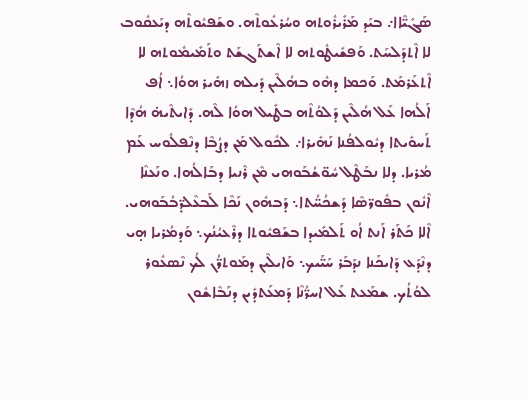ܣܰܓܺܝ̈ܶܐܐ܇ ܒܝܰܕ ܡܰܪܺܝܪܽܘܬܗ ܘܚܳܪܥܽܘܬܶܗ. ܘܫܰܦܝܽܘܬܶܗ ܕܝܰܥܩܽܘܒ ܠܐ ܐܶܬܕܰܠܚܰܬ. ܘܰܦܫܺܝܛܽܘܬܗ ܠܐ ܐܶܫܬܰܓܫܰܬ ܘܬܰܡܺܝܡܽܘܬܗ ܠܐ ܐܶܬܥܰܪܡܰܬ. ܘܰܟܡܐ ܕܗܽܘ ܒܗܳܠܶܝܢ ܕܺܝܠܗ ܙܗܺܝܪ ܗܘܳܐ܆ ܐܳܦ ܐܰܠܳܗܐ ܥܰܠ ܗܳܠܶܝܢ ܕܰܠܘܳܬܶܗ ܒܛܺܝܠ ܗܘܳܐ ܠܶܗ. ܕܺܐܝܬܶܝܗ̇ ܗܳܕܶܐ ܬܰܚܘܺܝܬܐ ܕܝܽܘܠܦܳܢܐ ܢܰܗܺܝܪܐ܇ ܠܟܽܘܠ ܡܰܢ ܕܨܳܒܶܐ ܕܢܶܦܠܽܘܚ ܥܰܡ ܡܳܪܝܐ. ܕܠܐ ܢܒܰܛܶܠ ܚܽܘ̈ܫܳܒܰܘܗܝ ܡܶܢ ܪܶܢܝܐ ܕܒܰܐܠܳܗܐ. ܘܢܰܥܢܶܐ ܐܶܢܽܘܢ ܒܦܽܘܪ̈ܣܶܐ ܕܰܫܟܳܚ̈ܳܬܐ܆ ܕܰܒܗܽܘܢ ܢܰܟܶܐ ܠܰܒܥܶܠܕ̈ܒܳܒܰܘܗܝ.
ܐܶܠܐ ܟܰܬܰܪ ܐܰܢܬ ܐܳܘ ܬܰܠܡܺܝܕܐ ܒܫܰܦܝܽܘܬܐ ܕܪܶܥܝܳܢܳܟ܆ ܘܰܕܡܳܪܝܐ ܗ̣ܝ ܕܢܶܕܰܥ ܕܰܐܝܟܰܢܐ ܢܕܰܒܰܪ ܚܰܝ̈ܰܝܟ܆ ܘܰܐܝܠܶܝܢ ܕܡܰܘܬܪ̈ܳܢ ܠܳܟ ܢܶܣܥܽܘܪ ܠܘܳܬܳܟ. ܫܡܰܥܬ ܥܰܠ ܐܚܪ̈ܳܢܶܐ ܕܰܡܥܰܬܕܺܝܢ ܕܢܰܒܶܐܫܽܘܢ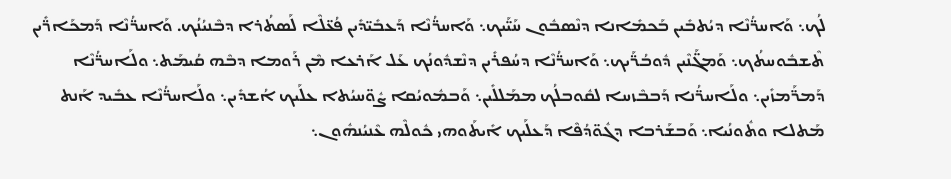ܠܳܟ܆ ܘܰܐܚܪ̈ܳܢܶܐ ܕܝܳܬܒܺܝܢ ܒܰܟܡܺܐܢܐ ܕܢܶܣܒܽܘܢ ܚܰܝ̈ܰܝܟ܆ ܘܰܐܚܪ̈ܳܢܶܐ ܕܰܥܒܺܝ̈ܕܺܝܢ ܦܳܥ̈ܠܶܐ ܠܰܣܬܳܪܐ ܕܒܶܢܝܳܢܳܟ. ܘܰܐܚܪ̈ܳܢܶܐ ܕܰܡܟܰܐܪ̈ܺܝܢ ܬܶܫܒܽܘܚܬܳܟ܆ ܘܰܡܓ̈ܰܢܶܝܢ ܕܽܘܒܳܪ̈ܰܝܟ܆ ܘܰܐܚܪ̈ܳܢܶܐ ܕܚܳܦܪܺܝܢ ܕܢܶܫܕܽܘܢܳܟ ܥܰܠ ܐܰܪܥܐ ܡܶܢ ܪܰܘܡܐ ܕܒܶܗ ܩܳܝܡܰܬ܆ ܘܠܰܐܚܪ̈ܳܢܶܐ ܕܰܡܖ̈ܰܡܙܺܝܢ܆ ܘܠܰܐܚܖ̈ܳܢܐ ܕܰܒܒܶܙܚܐ ܠܩܽܘܒܠܳܟ ܡܡܰܠܠܺܝܢ܆ ܘܰܒܡܽܘܝܳܩܐ ܨܽܘ̈ܚܝܳܬܐ ܥܠܰܝܟ ܐܳܫܕܺܝܢ܆ ܘܠܰܐܚܪ̈ܳܢܶܐ ܥܒܺܝܕ ܐܰܢܬ ܡܰܬܠܐ ܘܬܽܘܢܳܝܐ܆ ܘܰܒܫܰܪܒܐ ܕܓܽܘ̈ܕܳܦܶܐ ܕܰܥܠܰܝܟ ܐܺܝܬܰܘܗܝ ܟܽܘܠܶܗ ܥܶܢܝܳܢܗܽܘܢ܆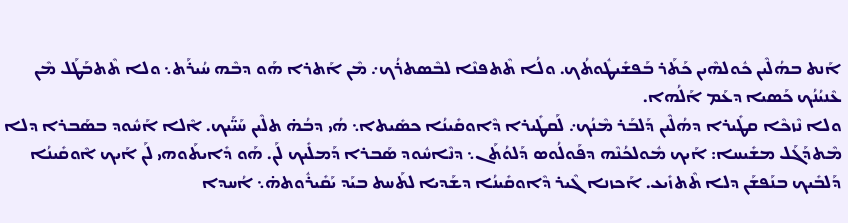ܐܰܢܬ ܒܗܳܠܶܝܢ ܟܽܘܠܗܶܝܢ ܟܰܬܰܪ ܒܰܦܫܺܝܛܽܘܬܳܟ. ܘܠܳܐ ܬܶܬܦܢܶܐ ܠܒܶܣܬܪܳܟ܇ ܡܶܢ ܐܰܬܪܐ ܗܰܘ ܕܒܶܗ ܚܳܝܪܰܬ܆ ܘܠܐ ܬܶܬܒܰܛܰܠ ܡܶܢ ܥܶܢܝܳܢܳܟ ܟܰܣܝܐ ܕܥܰܡ ܐܰܠܳܗܐ.
ܘܠܐ ܢܶܙܟܶܐ ܩܛܺܝܪܐ ܕܗܳܠܶܝܢ ܕܰܠܒܰܪ ܡܶܢܳܟ܇ ܠܰܩܛܺܝܪܐ ܕܶܐܘܩܺܝܢܳܐ ܟܣܺܝܬܐ܆ ܗܳܝ ܕܒܳܗ̇ ܬܠܶܝܢ ܚܰܝ̈ܰܝܟ. ܐܶܠܐ ܐܰܚܽܘܕ ܒܣܰܒܪܐ ܕܠܐ ܡܶܬܕܰܓܰܠ ܡܫܺܝܚܐ: ܐܰܝܟ ܡܽܘܠܟܳܢܶܗ ܕܦܰܘܠܳܘܣ ܕܰܠܘܳܬܰܢ܆ ܕܢܶܐܚܽܘܕ ܣܰܒܪܐ ܕܰܡܠܺܝܟ ܠܰܢ. ܗܰܘ ܕܺܐܝܬܰܘܗܝ ܠܰܢ ܐܰܝܟ ܐܶܘܩܺܝܢܳܐ ܕܰܠܒܺܝܟ ܒܢܰܦܫܰܢ ܕܠܐ ܬܶܬܙܺܝܥ. ܐܰܟܙܢܐ ܓܶܝܪ ܕܶܐܘܩܺܝܢܳܐ ܕܫܰܕܝܐ ܠܬܰܚܬ ܒܝܰܕ ܝܰܩܺܝܪܽܘܬܗ̇܆ ܐܳܚܕܐ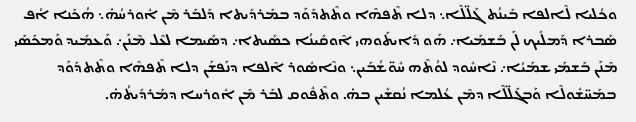ܘܟܳܠܝܐ ܠܶܐܠܦܐ ܒܰܝܢܳܬ ܓܰܠ̈ܠܶܐ܆ ܕܠܐ ܬܶܦܗܶܐ ܘܬܶܬܕܰܘܰܕ ܒܡܰܪܕܺܝܬܐ ܕܰܠܒܰܪ ܡܶܢ ܐܽܘܪܚܳܗ̇܆ ܗܳܟܰܢܐ ܐܳܦ ܣܰܒܪܐ ܕܰܡܠܺܝܟ ܠܰܢ ܒܰܫܡܰܝܐ܇ ܗܰܘ ܕܺܐܝܬܰܘܗܝ ܐܶܘܩܺܝܢܳܐ ܟܣܺܝܬܐ܇ ܕܣܺܝܡܐ ܠܥܶܠ ܡܶܢܰܢ܇ ܘܰܥܡܺܝܕ ܘܰܡܟܰܣܰܝ ܡܶܢܰܢ ܒܰܫܡܰܝ ܫܡܰܝܳܐ܇ ܢܶܐܚܽܘܕ ܠܘܳܬܶܗ ܚܽܘ̈ܫܳܒܰܝܢ܆ ܘܢܶܐܣܽܘܪ ܐܶܠܦܐ ܕܢܰܦܫܰܢ ܕܠܐ ܬܶܦܗܶܐ ܘܬܶܬܕܰܘܰܕ ܒܡܰܚ̈ܫܽܘܠܶܐ ܘܰܒܓܰܠ̈ܠܶܐ ܕܡܶܢ ܥܳܠܡܐ ܢܳܩܫܺܝܢ ܒܗ̇. ܘܬܶܦܽܘܩ ܠܒܰܪ ܡܶܢ ܐܽܘܪܚܐ ܕܡܰܪܕܺܝܬܳܗ̇.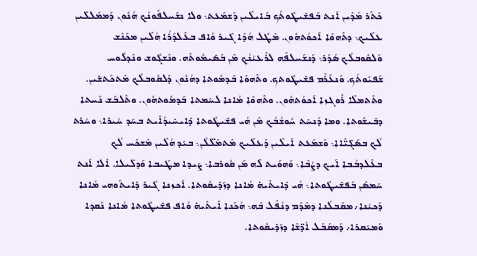ܟܰܬܰܪ ܡܳܕܶܝܢ ܐܰܢܬ ܒܰܦܫܺܝܛܽܘܬܳܟ ܒܰܐܝܠܶܝܢ ܕܰܫܡܰܥܬ܆ ܘܠܐ ܢܫܰܚܠܦܽܘܢܳܟ ܗܳܢܽܘܢ ܕܰܡܡܰܠܠܺܝܢ ܥܠܰܝܟ܆ ܕܬܶܗܘܶܐ ܐܰܟܘܳܬܗܽܘܢ. ܡܶܛܽܠ ܗܳܕܶܐ ܓܶܝܪ ܘܳܐܦ ܒܥܶܠܕܰܪܳܐ ܗܳܠܶܝܢ ܡܟܰܢܶܫ ܘܰܠܩܽܘܒܠܳܟ ܣܳܕܰܪ܆ ܕܰܢܫܰܚܠܦܶܗ ܠܪܶܥܝܳܢܳܟ ܡܶܢ ܒܰܣܺܝܡܽܘܬܶܗ. ܘܢܶܫܓܽܘܫ ܘܢܶܕܠܽܘܚ ܫܰܦܝܽܘܬܳܟ. ܘܰܢܥܰܪܶܡ ܦܫܺܝܛܽܘܬܟ. ܘܬܶܗܘܶܐ ܒܰܕܡܽܘܬܐ ܕܗܳܢܽܘܢ ܕܰܠܩܽܘܒܠܳܟ ܡܶܬܟܰܬܫܺܝܢ. ܘܬܶܬܡܠܶܐ ܪܽܘܓܙܐ ܐܰܟܘܳܬܗܽܘܢ. ܘܬܶܗܘܶܐ ܡܳܐܢܐ ܠܚܶܡܬܐ ܒܰܕܡܽܘܬܗܽܘܢ. ܘܬܶܠܒܰܫ ܢܰܚܬܐ ܕܒܺܝܫܽܘܬܐ. ܘܡܐ ܕܰܢܚܶܬ ܚܽܘܫܳܒܳܟ ܡܶܢ ܗܳܝ ܦܫܺܝܛܽܘܬܐ ܕܺܐܝܚܺܝܕܳܐܺܝܬ ܒܚܰܕ ܚܳܝܪܐ܆ ܘܚܳܪܬ ܠܳܟ ܒܣܰܓܺܝ̈ܶܐܐ܆ ܘܰܫܡܰܥܬ ܐܰܝܠܶܝܢ ܕܰܥܠܰܝܟ ܡܶܬܡܰܠ̈ܠܳܢ܆ ܒܝܰܕ ܗܳܠܶܝܢ ܡܶܫܟܰܚ ܠܳܟ ܒܥܶܠܕܒܳܒܐ ܐܰܝܟ ܕܨܳܒܶܐ܆ ܘܰܗܘܰܝܬ ܠܶܗ ܡܶܢ ܩܽܘܪܒܐ܆ ܨܰܝܕܐ ܡܛܰܝܒܐ ܘܰܕܠܺܝܠܐ. ܐܶܠܐ ܐܰܢܬ ܚܰܡܣܶܢ ܒܰܦܫܺܝܛܽܘܬܐ܆ ܗܳܝ ܕܺܐܝܬܶܝܗ̇ ܡܳܐܢܐ ܕܙܰܕܺܝܩܽܘܬܐ. ܐܰܟܙܢܐ ܓܶܝܪ ܕܺܐܝܬܰܘܗܝ ܡܳܐܢܐ ܕܰܟܝܳܢܐ܇ ܡܩܰܒܠܳܢܐ ܕܡܶܕܶܡ ܕܢܳܦܶܠ ܒܶܗ܆ ܗܳܟܰܢܐ ܐܺܝܬܶܝܗ̇ ܘܳܐܦ ܦܫܺܝܛܽܘܬܐ ܡܳܐܢܐ ܢܰܩܕܐ ܘܰܡܝܰܩܪܐ܇ ܕܰܡܩܰܒܶܠ ܐܳܕ̈ܫܶܐ ܕܙܰܕܺܝܩܽܘܬܐ.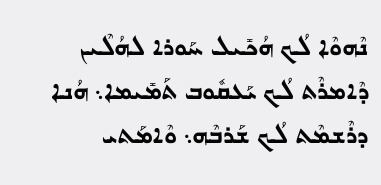ܢܶܗܘܶܐ ܠܳܟ ܗܳܟܺܝܠ ܚܰܘܪܐ ܠܗܳܠܶܝܢ ܕܶܐܡܪܶܬ ܠܳܟ ܝܰܥܩܽܘܒ ܬܰܡܺܝܡܐ܆ ܗܳܢܐ ܕܪܶܫܡܶܬ ܠܳܟ ܫܰܪܒܶܗ܆ ܘܶܐܡܰܬܝ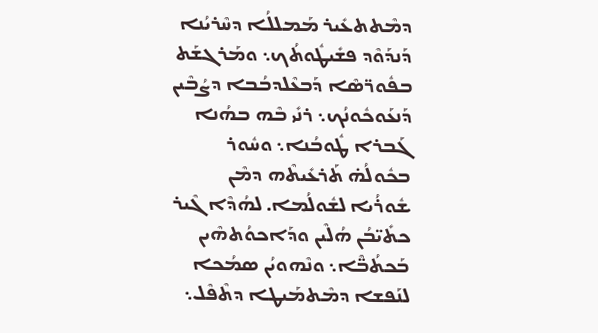ܕܡܶܬܬܥܺܝܪ ܡܰܡܠܠܳܐ ܕܚܶܪܝܳܢܐ ܕܰܢܕܰܘܶܕ ܦܫܺܝܛܽܘܬܳܟ܆ ܘܡܰܪܓܫܰܬ ܒܦܽܘܪ̈ܣܶܐ ܕܰܒܥܶܠܕܒܳܒܐ ܕܨܳܒܶܝܢ ܕܰܢܥܰܘܟܽܘܢܳܟ܆ ܪܢܺܝ ܒܶܗ ܒܗܳܢܐ ܓܰܒܪܐ ܛܽܘܒܳܢܐ܆ ܘܚܽܘܪ ܒܟܽܘܠܳܗ̇ ܬܰܪܥܺܝܬܶܗ ܕܡܶܢ ܫܽܘܪܳܝܐ ܠܫܽܘܠܳܡܐ. ܠܗܳܕܶܐ ܓܶܝܪ ܟܬܺܝ̈ܒܳܢ ܗܳܠܶܝܢ ܘܕܰܐܟܘܳܬܗܶܝܢ ܒܰܟܬܳܒ̈ܶܐ܆ ܘܢܶܗܘܝܳܢ ܣܡܳܟܐ ܠܢܰܦܫܐ ܕܡܶܬܡܰܝܛܐ ܕܬܶܦܶܠ܆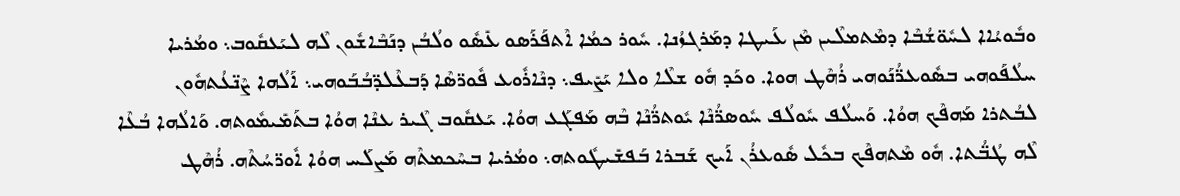ܘܒܽܘܝܳܐܐ ܠܚܽܘ̈ܫܳܒܶܐ ܕܡܶܬܡܠܶܝܢ ܡܶܢ ܥܰܝܛܐ ܕܡܰܪܓܙܳܢܐ. ܚܽܘܪ ܟܡܳܐ ܐܶܬܦܰܪܰܣܘ ܥܺܣܽܘ ܘܠܳܒܳܢ ܕܢܰܒܶܐܫܽܘܢ ܠܶܗ ܠܝܰܥܩܽܘܒ܆ ܘܡܳܪܝܐ ܚܠܳܦܰܘܗܝ ܒܣܽܘܥܪ̈ܳܢܰܘܗܝ ܪܳܗܶܛ ܗܘܐ. ܘܟܰܕ ܗܽܘ ܫܠܶܐ ܘܠܐ ܝܰܨܺܝܦ܆ ܕܢܶܐܪܽܘܥ ܦܽܘܪ̈ܣܶܐ ܕܰܒܥܶܠܕ̈ܒܳܒܰܘܗܝ܆ ܐܰܠܳܗܐ ܨܶܢ̈ܥܳܬܗܽܘܢ ܠܒܳܬܪܐ ܡܰܗܦܶܟ ܗܘܳܐ. ܘܰܚܠܳܦ ܚܽܘܠܳܦ ܚܽܘܣܪ̈ܳܢܶܐ ܝܽܘܬܪ̈ܳܢܶܐ ܒܶܗ ܡܰܦܓܰܥ ܗܘܳܐ. ܝܰܥܩܽܘܒ ܓܶܝܪ ܥܢܶܐ ܗܘܳܐ ܒܬܰܡܺܝܡܽܘܬܗ. ܘܰܐܠܳܗܐ ܒܳܥܶܐ ܠܶܗ ܛܳܒ̈ܳܬܐ. ܗܽܘ ܡܶܬܗܦܶܟ ܒܟܽܠ ܣܽܘܥܪܳܢ ܐܰܝܟ ܫܰܒܪܐ ܒܰܦܫܺܝܛܽܘܬܗ܆ ܘܡܳܪܝܐ ܒܚܶܟܡܬܶܗ ܡܰܨܠܰܚ ܗܘܳܐ ܐܽܘܪ̈ܚܳܬܶܗ. ܪܳܗܶܛ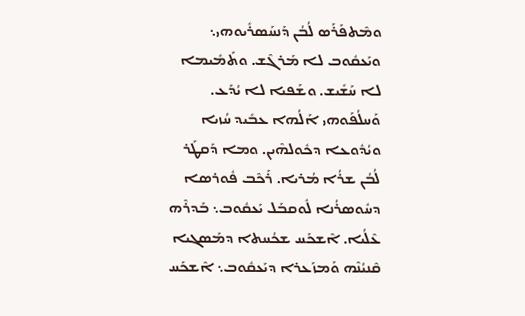ܘܡܶܬܦܰܪܰܣ ܠܳܒܳܢ ܕܰܢܚܰܣܪܺܝܘܗܝ܆ ܘܝܰܥܩܽܘܒ ܠܐ ܡܰܪܓܶܫ. ܘܬܰܡܺܝܡܐ ܠܐ ܚܰܫܺܝܫ. ܘܫܰܦܝܐ ܠܐ ܝܳܕܰܥ. ܘܰܚܠܳܦܰܘܗܝ ܐܰܠܳܗܐ ܥܒܺܝܕ ܚܳܙܝܐ ܘܝܳܕܽܘܥܐ ܕܟܽܘܠܗܶܝܢ. ܘܡܐ ܕܰܩܛܰܪ ܠܳܒܳܢ ܫܪܳܐ ܡܳܪܝܐ. ܪܰܟܶܒ ܦܽܘܪܣܐ ܕܚܽܘܣܪܳܢܐ ܠܽܘܩܒܰܠ ܝܰܥܩܽܘܒ܆ ܒܰܕܪܶܗ ܥܶܠܳܝܐ. ܐܶܫܟܰܚ ܫܟܳܚܬܐ ܕܡܰܣܓܝܐ ܩܶܢܝܳܢܶܗ ܘܰܡܙܰܥܪܐ ܕܝܰܥܩܽܘܒ܆ ܐܶܫܟܰܚ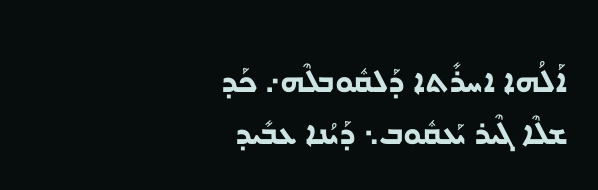ܐܰܠܳܗܐ ܐܚܪܺܬܐ ܕܰܠܩܽܘܒܠܶܗ܇ ܟܰܕ ܫܠܶܐ ܓܶܝܪ ܝܰܥܩܽܘܒ܆ ܕܰܝܳܢܐ ܥܒܺܝܕ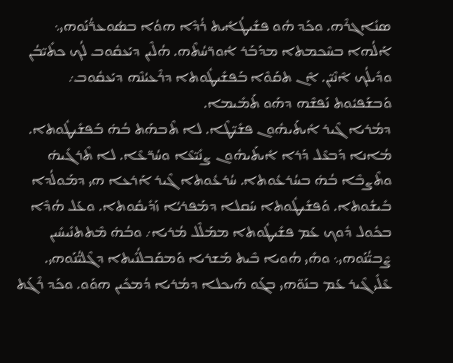ܣܢܺܐܓܪܶܗ. ܘܟܰܕ ܗܽܘ ܦܫܺܝܛܳܐܺܝܬ ܪܳܕܶܐ ܗܘܳܐ ܒܣܽܘܥܪ̈ܳܢܰܘܗܝ܆ ܐܰܠܳܗܐ ܒܚܶܟܡܬܐ ܡܕܰܒܰܪ ܐܽܘܪ̈ܚܳܬܶܗ. ܗܳܠܶܝܢ ܕܝܰܥܩܽܘܒ ܠܳܟ ܟܬܺܝ̈ܒܳܢ ܘܕܺܝܠܳܟ ܐܶܢܶܝ̈ܢ. ܐܶܢ ܬܩܰܘܶܐ ܒܰܦܫܺܝܛܽܘܬܐ ܕܪܶܥܝܳܢܶܗ ܕܝܰܥܩܽܘܒ܇ ܘܰܒܫܰܦܝܽܘܬ ܢܰܦܫܶܗ ܕܗܰܘ ܬܰܡܺܝܡܐ.
ܕܡܳܪܝܐ ܓܶܝܪ ܐܺܝܬܰܝܗܽܘܢ ܦܫܺܝ̈ܛܶܐ. ܠܐ ܬܶܒܗܰܬ ܒܳܗ̇ ܒܰܦܫܺܝܛܽܘܬܐ. ܡܳܐܢܐ ܕܰܒܥܶܠ ܕܰܪܐ ܐܺܝܬܰܝܗܽܘܢ ܨܢܺܝ̈ܥܶܐ ܘܚܳܪ̈ܥܶܐ. ܠܐ ܬܶܪܓܺܝܗ̇ ܘܬܶܨܒܶܐ ܒܳܗ̇ ܒܚܳܪܥܽܘܬܐ. ܚܳܪܥܽܘܬܐ ܓܶܝܪ ܐܰܪܥܐ ܗܝ ܕܡܰܘܠܳܕܐ ܒܺܝܫܽܘܬܐ. ܘܰܦܫܺܝܛܽܘܬܐ ܚܰܩܠܐ ܕܡܰܦܪܝܳܐ ܙܰܕܺܝܩܽܘܬܐ. ܘܥܰܠ ܗܳܕܶܐ ܒܟܽܘܠ ܕܽܘܟ ܥܰܡ ܦܫܺܝܛܽܘܬܐ ܡܡܰܠܶܠ ܡܳܪܝܐ܇ ܘܒܳܗ̇ ܡܶܬܬܢܺܝܚܺܝܢ ܨܶܒܝ̈ܳܢܰܘܗܝ܆ ܘܗܺܝ ܗܳܘܝܐ ܒܶܝܬ ܡܰܫܪܝܐ ܘܰܡܩܰܒܠܳܢܺܝܬܐ ܕܓܶܠܝ̈ܳܢܰܘܗܝ.
ܥܶܠܺܝ ܓܶܝܪ ܥܰܡ ܒܢܰܘ̈ܗܝ ܒܓܰܘ ܗܰܝܟܠܐ ܕܡܳܪܝܐ ܕܳܡܟܺܝܢ ܗܘܰܘ. ܘܟܰܕ ܪܶܓܰܬ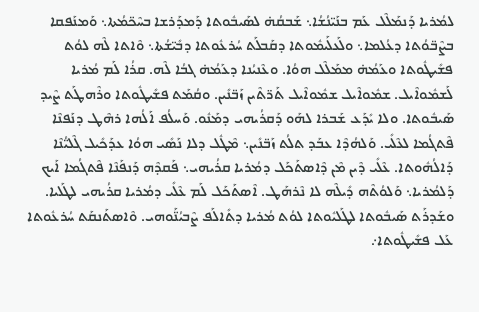ܠܡܳܪܝܐ ܕܰܢܡܰܠܶܠ ܥܰܡ ܒܢܰܝ̈ܢܳܫܳܐ܆ ܫܰܒܩܳܗ̇ ܠܣܰܝܒܽܘܬܐ ܕܰܡܕܰܪܫܐ ܒܚܶܟ̈ܡܳܬܐ܆ ܘܰܡܢܰܦܩܐ ܒܨܶܒ̈ܘܳܬܐ ܕܥܳܠܡܐ܆ ܘܠܰܥܠܰܝܡܽܘܬܐ ܕܩܰܒܠܰܬ ܚܳܪܥܽܘܬܐ ܕܒܺܝ̈ܫܳܬܐ܆ ܘܶܐܬܐ ܠܶܗ ܠܘܳܬ ܦܫܺܝܛܽܘܬܐ ܘܥܰܡܳܗ̇ ܡܡܰܠܶܠ ܗܘܳܐ. ܘܥܶܢܝܳܢܐ ܕܥܰܡܳܗ̇ ܓܒܳܐ ܠܶܗ. ܩܪܳܐ ܠܰܡ ܡܳܪܝܐ ܠܰܫܡܽܘܐܶܝܠ. ܫܡܽܘܐܶܝܠ ܫܡܽܘܐܶܝܠ ܬܰܪ̈ܬܶܝܢ ܙܰܒ̈ܢܺܝܢ. ܘܩܳܡܰܬ ܦܫܺܝܛܽܘܬܐ ܘܪܶܗܛܰܬ ܨܶܝܕ ܣܰܝܒܽܘܬܐ. ܘܠܐ ܝܺܕܰܥ ܫܰܒܪܐ ܠܗܰܘ ܕܰܩܪܳܝܗܝ ܕܡܰܢܽܘ. ܘܰܚܠܳܦ ܐܰܠܳܗܐ ܪܗܶܛ ܕܢܰܦܢܶܐ ܦܶܬܓܳܡܐ ܠܥܶܠܺܝ. ܘܰܠܗܳܕܶܐ ܥܒܰܕ ܬܠܳܬ ܙܰܒ̈ܢܺܝܢ܆ ܡܶܛܽܠ ܕܠܐ ܢܰܣܺܝ ܗܘܳܐ ܥܕܰܟܺܝܠ ܓܶܠܝ̈ܳܢܶܐ ܕܰܐܠܳܗܽܘܬܐ. ܥܶܠܺܝ ܕܶܝܢ ܡܶܢ ܕܶܐܣܬܰܟܰܠ ܕܡܳܪܝܐ ܩܪܳܝܗܝ܆ ܦܰܩܕܶܗ ܕܰܢܦܰܢܶܐ ܦܶܬܓܳܡܐ ܐܰܝܟ ܕܰܠܡܳܪܝܐ܆ ܘܰܠܘܳܬܶܗ ܕܺܝܠܶܗ ܠܐ ܢܶܪܗܰܛ. ܐܶܣܬܰܟܰܠ ܠܰܡ ܥܶܠܺܝ ܕܡܳܪܝܐ ܩܪܳܝܗܝ ܠܛܰܠܝܐ. ܘܫܰܕܪܰܬ ܣܰܝܒܽܘܬܐ ܠܛܰܠܝܽܘܬܐ ܠܘܳܬ ܡܳܪܝܐ ܕܬܺܐܠܰܦ ܨܶܒܝܳܢ̈ܰܘܗܝ. ܘܶܐܣܬܰܢܩܰܬ ܚܳܪܥܽܘܬܐ ܥܰܠ ܦܫܺܝܛܽܘܬܐ܇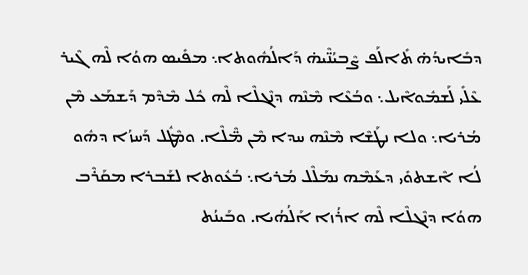ܕܒܺܐܝܕܳܗ̇ ܬܺܐܠܰܦ ܨܶܒܝܳܢ̈ܶܝܗ̇ ܕܰܐܠܳܗܽܘܬܐ܆ ܡܦܺܝܣ ܗܘܳܐ ܠܶܗ ܓܶܝܪ ܥܶܠܺܝ ܠܰܫܡܽܘܐܶܝܠ܆ ܘܒܳܥܶܐ ܡܶܢܶܗ ܕܢܶܓܠܶܐ ܠܶܗ ܟܽܠ ܡܶܕܶܡ ܕܰܫܡܰܥ ܡܶܢ ܡܳܪܝܐ܆ ܘܠܐ ܢܛܰܫܶܐ ܡܶܢܶܗ ܚܕܐ ܡܶܢ ܡ̈ܶܠܶܐ. ܘܡܶܛܽܠ ܕܰܚܙܳܐ ܕܗܽܘ ܠܳܐ ܐܶܫܬܘܺܝ ܕܥܰܡܶܗ ܢܡܰܠܶܠ ܡܳܪܝܐ܆ ܒܳܥܽܘܬܐ ܠܫܰܒܪܐ ܡܩܰܪܶܒ ܗܘܳܐ ܕܢܶܓܠܶܐ ܠܶܗ ܐܪܳܙܐ ܐܰܠܳܗܳܝܐ. ܘܒܰܝܢܳܬ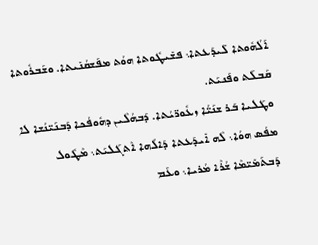ܐܰܠܳܗܽܘܬܐ ܠܺܝܕܰܥܬܐ܆ ܦܫܺܝܛܽܘܬܐ ܗܘܳܬ ܡܦܰܫܩܳܢܺܝܬܐ. ܘܫܰܒܪܽܘܬܐ ܩܰܒܠܰܬ ܘܦܰܢܝܰܬ.
ܘܛܰܠܝܐ ܒܰܪ ܫܢܰܝ̈ܳܐ ܙܥܽܘܪ̈ܝܳܬܐ. ܕܰܒܗܳܠܶܝܢ ܕܗܽܘܦܳܟܐ ܕܰܒܢܰܝ̈ܢܳܫܐ ܠܐ ܡܦܳܣ ܗܘܳܐ܆ ܠܶܗ ܐܺܝܕܰܥܬܐ ܕܰܐܠܳܗܐ ܐܶܬܓܰܠܝܰܬ܆ ܡܶܛܽܘܠ ܕܰܒܬܰܡܺܝ̈ܡܶܐ ܫܳܪܶܐ ܡܳܪܝܐ܆ ܘܥܰܡ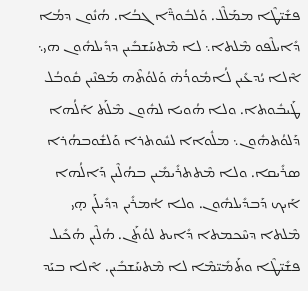ܦܫܺܝ̈ܛܶܐ ܡܡܰܠܶܠ. ܘܰܠܒܽܘܪ̈ܶܐ ܓܒܳܐ. ܗܳܢܽܘܢ ܕܡܳܐ ܕܺܐܝܠܶܦܘ ܡܶܠܬܐ܆ ܠܐ ܡܶܬܚܰܫܒܺܝܢ ܕܕܺܝܠܗܽܘܢ ܗܝ܆ ܐܶܠܐ ܝܳܕܥܺܝܢ ܠܳܐܡܽܘܪܳܗ̇ ܘܰܠܘܳܬܶܗ ܡܰܦܢܶܝܢ ܩܽܘܒܳܠ ܛܰܝܒܽܘܬܐ. ܘܠܐ ܗܳܘܝܐ ܠܗܽܘܢ ܡܶܠܰܬ ܐܰܠܳܗܐ ܕܰܠܘܳܬܗܽܘܢ܆ ܡܠܽܘܐܐ ܠܚܽܘܬܪܐ ܘܰܠܫܽܘܒܗܳܪܐ ܣܪܺܝܩܐ. ܘܠܐ ܡܶܬܬܪܺܝܡܺܝܢ ܒܗܳܠܶܝܢ ܕܰܐܠܳܗܐ ܐܰܝܟ ܕܰܒܕܺܝܠܗܽܘܢ. ܘܠܐ ܐܳܡܪܺܝܢ ܕܕܺܝܠܰܢ ܗ̣ܝ ܡܶܠܬܐ ܕܚܶܟܡܬܐ ܕܺܐܝܬ ܠܘܳܬܰܢ. ܗܳܠܶܝܢ ܗܳܟܺܝܠ ܦܫܺܝ̈ܛܶܐ ܘܬܰܡܺܝ̈ܡܶܐ ܠܐ ܡܶܬܚܰܫܒܺܝܢ. ܐܶܠܐ ܒܝܰܕ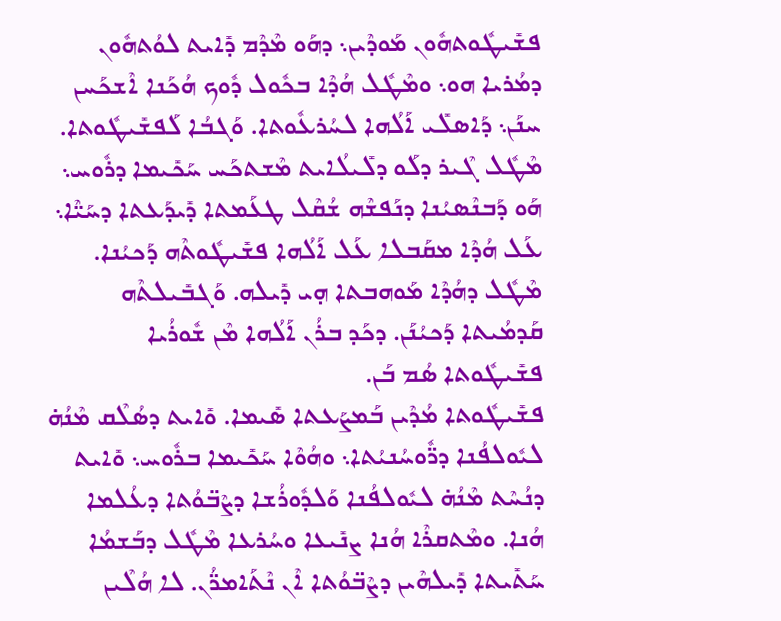ܦܫܺܝܛܽܘܬܗܽܘܢ ܡܰܘܕܶܝܢ܆ ܕܗܰܘ ܡܶܕܶܡ ܕܺܐܝܬ ܠܘܳܬܗܽܘܢ ܕܡܳܪܝܐ ܗܘ܆ ܘܡܶܛܽܠ ܗܳܕܶܐ ܒܟܽܘܠ ܕܽܘܟ ܗܳܟܰܢܐ ܐܶܫܟܰܚܢ ܚܢܰܢ܆ ܕܰܐܣܠܺܝ ܐܰܠܳܗܐ ܠܚܳܪܥܽܘܬܐ. ܘܰܓܒܳܐ ܠܰܦܫܺܝܛܽܘܬܐ. ܡܶܛܽܠ ܓܶܝܪ ܕܠܰܘ ܕܠܺܝܠܳܐܝܬ ܡܶܫܬܟܰܚ ܚܰܟܺܝܡܐ ܕܪܽܘܚ܆ ܗܰܘ ܕܰܒܢܶܣܝܳܢܐ ܕܢܰܦܫܶܗ ܫܳܩܶܠ ܛܥܰܡܬܐ ܕܺܝܕܰܥܬܐ ܕܚܰܝ̈ܶܐ܆ ܥܰܠ ܗܳܕܶܐ ܡܩܰܒܠܐ ܥܰܠ ܐܰܠܳܗܐ ܦܫܺܝܛܽܘܬܶܗ ܕܰܟܝܳܢܐ. ܡܶܛܽܠ ܕܗܳܕܶܐ ܡܰܘܗܒܬܐ ܗ̣ܝ ܕܺܝܠܗ. ܘܰܓܒܺܝܠܬܶܗ ܩܰܕܡܳܝܬܐ ܕܰܟܝܳܢܰܢ. ܕܟܰܕ ܒܪܳܢ ܐܰܠܳܗܐ ܡܶܢ ܫܽܘܪܳܝܐ ܦܫܺܝܛܽܘܬܐ ܣܳܡ ܒܰܢ.
ܦܫܺܝܛܽܘܬܐ ܡܳܕܶܝܢ ܒܰܡܨܰܥܬܐ ܣܺܝܡܐ. ܘܺܐܝܬ ܕܣܳܠܶܩ ܡܶܢܳܗ̇ ܠܝܽܘܠܦܳܢܐ ܕܪ̈ܽܘܚܳܢܝܳܬܐ܆ ܘܗܳܘܶܐ ܚܰܟܺܝܡܐ ܒܪܽܘܚ܆ ܘܺܐܝܬ ܕܢܳܚܶܬ ܡܶܢܳܗ̇ ܠܝܽܘܠܦܳܢܐ ܘܰܠܕܽܘܪܳܫܐ ܕܨܶܒ̈ܘܳܬܐ ܕܥܳܠܡܐ ܗܳܢܐ. ܘܡܶܬܩܪܶܐ ܗܳܢܐ ܨܢܺܝܥܐ ܘܚܳܪܥܐ ܡܶܛܽܠ ܕܒܰܫܡܳܐ ܚܰܬܺܝܬܐ ܕܺܝܠܗܶܝܢ ܕܨܶܒ̈ܘܳܬܐ ܐܶܢ ܢܶܬܰܐܡܪ̈ܳܢ. ܠܐ ܗܳܠܶܝܢ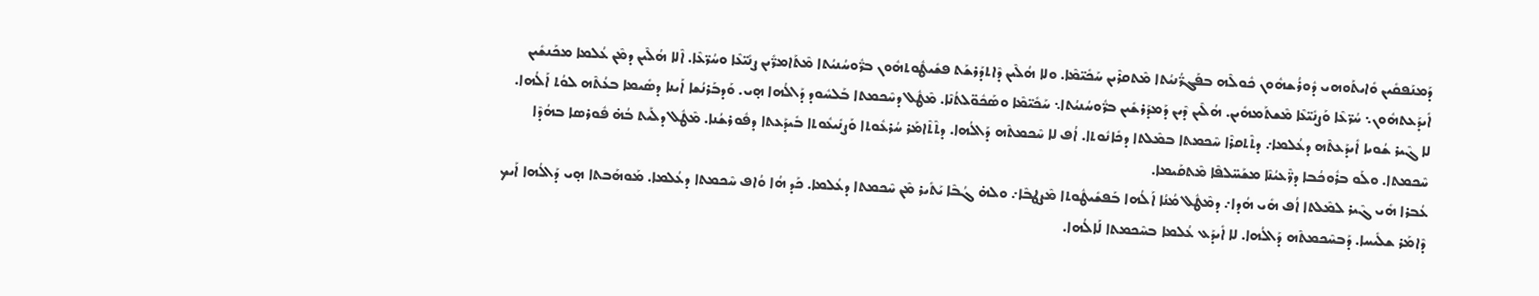ܕܰܡܢܰܦܩܺܝܢ ܘܺܐܝܬܰܘܗܝ ܕܽܘܪܳܫܗܽܘܢ ܟܽܘܠܶܗ ܒܦܰܓܪ̈ܳܢܝܳܬܐ ܡܶܬܩܪܶܝܢ ܚܰܟܺܝ̈ܡܶܐ. ܘܠܐ ܗܳܠܶܝܢ ܕܶܐܬܕܰܪܫܰܬ ܦܫܺܝܛܽܘܬܗܽܘܢ ܒܪ̈ܽܘܚܳܢܝܳܬܐ ܡܶܬܰܐܡܪ̈ܺܝܢ ܨܢܺܝ̈ܥܶܐ ܘܚܳܪ̈ܥܶܐ. ܐܶܠܐ ܗܳܠܶܝܢ ܕܡܶܢ ܥܳܠܡܐ ܡܟܰܢܫܺܝܢ ܐܺܝܕܰܥܬܗܽܘܢ܆ ܚܳܪ̈ܥܶܐ ܘܰܨܢܺܝ̈ܥܶܐ ܡܶܫܬܰܡܗܺܝܢ. ܗܳܠܶܝܢ ܕܶܝܢ ܕܰܡܕܰܪܫܺܝܢ ܒܪ̈ܽܘܚܳܢܝܳܬܐ܆ ܚܰܟܺܝ̈ܡܶܐ ܘܣܰܟܽܘ̈ܠܬܳܢܶܐ. ܡܶܛܽܠ ܕܚܶܟܡܬܐ ܒܰܠܚܽܘܕ ܕܰܐܠܳܗܐ ܗ̣ܝ. ܘܰܕܒܰܪܢܳܫܐ ܐܰܝܢܐ ܕܣܺܝܡܐ ܒܥܳܬܶܗ ܠܘܳܬ ܐܰܠܳܗܐ.
ܠܐ ܓܶܝܪ ܫܳܘܝܐ ܐܺܝܕܰܥܬܶܗ ܕܥܳܠܡܐ܇ ܕܬܶܬܩܪܶܐ ܚܶܟܡܬܐ ܒܡܶܠܬܐ ܕܟܺܐܢܽܘܬܐ. ܐܳܦ ܠܐ ܚܶܟܡܬܶܗ ܕܰܐܠܳܗܐ. ܕܬܶܬܶܐܡܰܪ ܚܳܪܥܽܘܬܐ ܘܰܨܢܺܝܥܽܘܬܐ ܒܺܝܕܰܥܬܐ ܕܦܽܘܪܫܳܢܐ. ܡܶܛܽܠ ܕܠܰܝܬ ܒܳܗ̇ ܦܽܘܪܣܐ ܒܗܳܕܶܐ ܚܶܟܡܬܐ. ܘܠܰܘ ܒܪܽܘܟܳܒܐ ܕܪ̈ܶܥܝܳܢܶܐ ܡܫܰܚ̈ܠܦܶܐ ܡܶܬܩܰܝܡܐ.
ܥܳܒܪܐ ܗܺܝ ܓܶܝܪ ܠܡܶܠܬܐ ܐܳܦ ܗܺܝ ܗܳܕܐ܇ ܕܡܶܛܽܠ ܡܳܢܳܐ ܐܰܠܳܗܐ ܒܰܦܫܺܝܛܽܘܬܐ ܡܶܨܛܒܶܐ܇ ܘܠܗ̇ ܓܳܒܶܐ ܝܰܬܺܝܪ ܡܶܢ ܚܶܟܡܬܐ ܕܥܳܠܡܐ. ܟܰܕ ܗܳܐ ܘܳܐܦ ܚܶܟܡܬܐ ܕܥܳܠܡܐ. ܡܰܘܗܰܒܬܐ ܗ̣ܝ ܕܰܐܠܳܗܐ ܐܰܝܟ ܕܶܐܡܰܪ ܫܠܺܝܚܐ. ܕܰܒܚܶܟܡܬܶܗ ܕܰܐܠܳܗܐ. ܠܐ ܐܺܝܕܰܥ ܥܳܠܡܐ ܒܚܶܟܡܬܐ ܠܰܐܠܳܗܐ.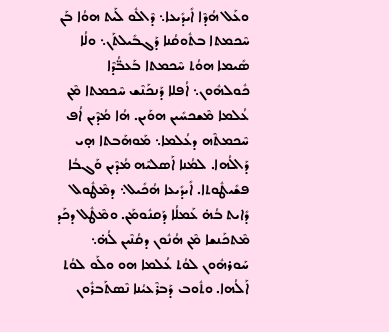ܘܥܰܠ ܗܳܕܶܐ ܐܺܝܕܺܝܥܐ܆ ܕܶܐܠܽܘ ܠܰܝܬ ܗܘܳܐ ܒܰܢ ܚܶܟܡܬܐ ܒܬܽܘܩܳܢܐ ܕܰܓܒܺܝܠܬܰܢ܆ ܘܠܳܐ ܣܺܝܡܐ ܗܘܳܬ ܚܶܟܡܬܐ ܒܰܥܒ̈ܳܕܶܐ ܟܽܘܠܗܽܘܢ܆ ܐܳܦܠܐ ܕܰܢܟܰܢܶܫ ܚܶܟܡܬܐ ܡܶܢ ܥܳܠܡܐ ܡܶܫܟܚܺܝܢ ܗܘܰܝܢ. ܗܳܐ ܡܳܕܶܝܢ ܐܳܦ ܚܶܟܡܬܶܗ ܕܥܳܠܡܐ܆ ܡܰܘܗܰܒܬܐ ܗ̣ܝ ܕܰܐܠܳܗܐ. ܠܡܳܢܐ ܐܰܣܠܝܶܗ ܡܳܕܶܝܢ ܘܰܓܒܳܐ ܦܫܺܝܛܽܘܬܐ. ܐܺܝܕܺܝܥܐ ܗܳܟܺܝܠ܆ ܕܡܶܛܽܘܠ ܕܺܐܝܬ ܒܳܗ̇ ܥܰܡܠܳܐ ܕܰܩܢܽܘܡܰܢ. ܘܡܶܛܽܠ ܕܟܰܕ ܡܶܬܟܰܢܫܐ ܡܶܢ ܗܳܢܽܘܢ ܕܩܳܢܶܝܢ ܠܳܗ̇܆ ܚܰܘܪܗܽܘܢ ܠܘܳܬ ܥܳܠܡܐ ܗܘ ܘܠܰܘ ܠܘܳܬ ܐܰܠܳܗܐ. ܘܬܽܘܒ ܕܰܒܪܶܥܝܳܢܐ ܢܶܣܬܰܒܪܽܘܢ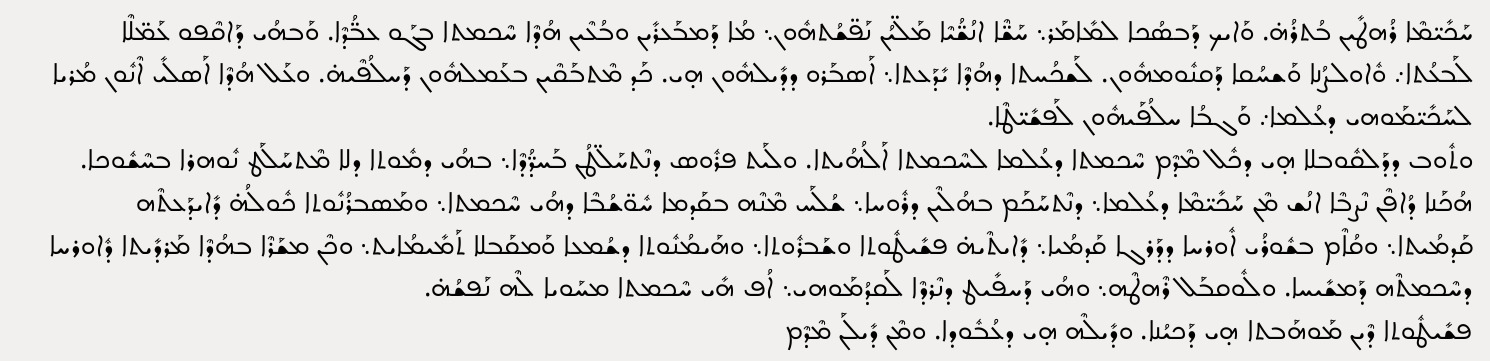ܚܰܟܺܝ̈ܡܶܐ ܪܳܗܛܺܝܢ ܒܳܬܪܳܗ̇. ܘܰܐܝܟ ܕܰܒܣܳܟܐ ܠܡܺܐܡܰܪ܆ ܚܰܫ̈ܶܐ ܐܢܳܫ̈ܳܝܶܐ ܡܰܠ̈ܝܳܢ ܢܰܦ̈ܫܳܬܗܽܘܢ܆ ܡܳܐ ܕܰܡܒܰܥܪܺܝܢ ܘܒܳܥܶܝܢ ܗܳܕܶܐ ܚܶܟܡܬܐ ܒܓܰܘ ܥܒ̈ܳܕܶܐ. ܘܰܒܗܳܝ ܕܰܐܩܶܦܘ ܥܰܡ̈ܠܶܐ ܠܰܒܥܳܬܐ܇ ܘܽܐܘܠܨܳܢܐ ܘܰܫܚܳܩܐ ܕܰܩܢܽܘܡܗܽܘܢ. ܠܰܫܟܳܚܬܐ ܕܗܳܕܶܐ ܝܺܕܰܥܬܐ܆ ܐܰܣܒܰܪܘ ܕܕܺܝܠܗܽܘܢ ܗ̣ܝ. ܟܰܕ ܡܶܬܒܰܩܶܝܢ ܒܥܰܡܠܗܽܘܢ ܕܰܚܠܳܦܶܝܗ̇. ܘܥܰܠ ܗܳܕܶܐ ܐܰܣܠܺܝ ܐܶܢܽܘܢ ܡܳܪܝܐ ܠܚܰܟܺܝ̈ܡܰܘܗܝ ܕܥܳܠܡܐ܇ ܘܰܓܒܳܐ ܚܠܳܦܰܝܗܽܘܢ ܠܰܦܫܺܝ̈ܛܶܐ.
ܘܬܽܘܒ ܕܕܰܠܩܽܘܒܠܐ ܗ̣ܝ ܕܟܽܠ ܡܶܕܶܡ ܚܶܟܡܬܐ ܕܥܳܠܡܐ ܠܚܶܟܡܬܐ ܐܰܠܳܗܳܝܬܐ. ܘܠܰܝܬ ܦܪܽܘܣ ܕܢܶܬܚܰܠ̈ܛܳܢ ܒܰܚܕ̈ܳܕܶܐ܆ ܒܗܳܝ ܕܡܽܘܬܐ ܕܠܐ ܡܶܬܚܰܠܰܛ ܢܽܘܗܪܐ ܒܚܶܫܽܘܟܐ. ܗܳܟܰܢܐ ܕܳܐܦܶܢ ܢܶܨܒܶܐ ܐܢܳܫ ܡܶܢ ܚܰܟܺܝ̈ܡܶܐ ܕܥܳܠܡܐ܆ ܕܢܶܬܚܰܟܰܡ ܒܗܳܠܶܝܢ ܕܪܽܘܚܐ܆ ܫܳܠܰܚ ܡܶܢܶܗ ܒܩܰܕܡܐ ܚܽܘ̈ܫܳܒܶܐ ܕܗܳܝ ܚܶܟܡܬܐ܆ ܘܡܰܣܒܪܳܢܽܘܬܐ ܟܽܘܠܳܗ̇ ܕܺܐܝܕܰܥܬܶܗ ܩܰܕܡܳܝܬܐ܆ ܘܩܳܐܶܡ ܒܫܽܘܪܳܝ ܐܽܘܪܚܐ ܕܕܰܪܓܐ ܩܰܕܡܳܝܐ܆ ܕܺܐܝܬܶܝܗ̇ ܦܫܺܝܛܽܘܬܐ ܘܫܰܒܪܽܘܬܐ܆ ܘܗܰܝܡܳܢܽܘܬܐ ܕܫܳܡܥܐ ܘܰܡܩܰܒܠܐ ܬܰܡܺܝܡܳܐܝܬ܆ ܘܟܶܢ ܡܫܰܪܶܐ ܒܗܳܕܶܐ ܡܰܪܕܺܝܬܐ ܕܽܐܘܪܚܐ ܕܚܶܟܡܬܶܗ ܕܰܡܫܺܝܚܐ. ܘܠܽܘܩܒܰܠ ܪܶܗܛܶܗ܆ ܘܗܳܝ ܕܰܚܦܺܝܛ ܕܢܶܪܕܶܐ ܠܰܩܕܳܡܰܘܗܝ܆ ܐܳܦ ܗܺܝ ܚܶܟܡܬܐ ܡܚܰܘܝܐ ܠܶܗ ܢܰܦܫܳܗ̇.
ܦܫܺܝܛܽܘܬܐ ܕܶܝܢ ܡܰܘܗܰܒܬܐ ܗ̣ܝ ܕܰܟܝܳܢܐ. ܘܕܺܝܠܶܗ ܗ̣ܝ ܕܥܳܒܽܘܕܐ. ܘܡܶܢ ܕܺܝܠܰܢ ܡܶܕܶܡ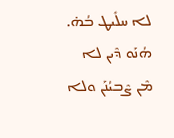ܠܐ ܚܠܺܝܛ ܒܳܗ̇. ܗܳܢܰܘ ܕܶܝܢ ܠܐ ܡܶܢ ܨܶܒܝܳܢܰܢ ܘܠܐ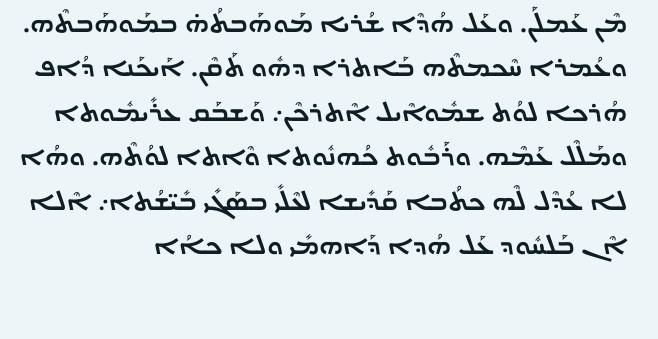ܡܶܢ ܥܰܡܠܰܢ. ܘܥܰܠ ܗܳܕܶܐ ܫܳܪܝܐ ܡܰܘܗܰܒܬܳܗ̇ ܒܡܰܘܗܰܒܬܶܗ. ܘܥܳܡܪܐ ܚܶܟܡܬܶܗ ܒܰܐܬܪܐ ܕܗܽܘ ܬܰܩܶܢ. ܐܰܝܟܰܢܐ ܕܳܐܦ ܗܳܪܟܐ ܠܘܳܬ ܫܡܽܘܐܶܝܠ ܐܶܬܪܟܶܢ܇ ܘܰܫܒܰܩ ܥܪܺܝܡܽܘܬܐ ܘܡܰܠܶܠ ܥܰܡܶܗ. ܘܪܰܒܽܘܬ ܟܳܗܢܽܘܬܐ ܘܶܐܬܐ ܠܘܳܬܶܗ. ܘܗܳܐ ܠܐ ܥܳܕܶܠ ܠܶܗ ܟܬܳܒܐ ܩܰܕܺܝܫܐ ܠܥܶܠܺܝ ܒܣܰܓܺܝ ܒܺܝ̈ܫܳܬܐ܇ ܐܶܠܐ ܐܶܢ ܒܰܠܚܽܘܕ ܥܰܠ ܗܳܕܐ ܕܰܐܗܡܺܝ ܘܠܐ ܟܐܳܐ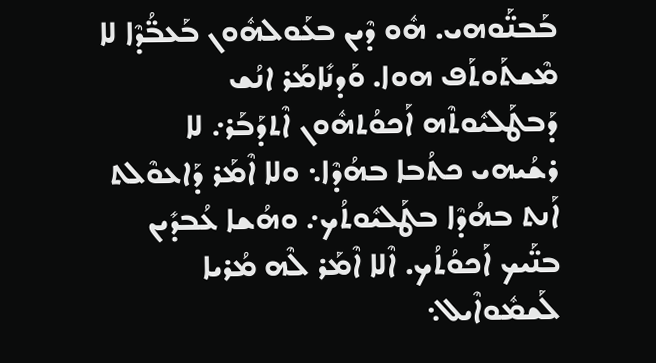ܒܰܒܢ̈ܰܘܗܝ. ܗܽܘ ܕܶܝܢ ܒܥܰܘܠܗܽܘܢ ܒܰܥܒ̈ܳܕܶܐ ܠܐ ܡܶܫܬܰܘܬܰܦ ܗܘܐ. ܘܰܕܢܺܐܡܰܪ ܐܢܳܫ ܕܰܒܛܰܠܝܽܘܬܶܗ ܐܰܟܘܳܬܗܽܘܢ ܐܶܬܕܰܒܰܪ܇ ܠܐ ܪܫܳܝܗܝ ܟܬܳܒܐ ܒܗܳܕܶܐ܆ ܘܠܐ ܐܶܡܰܪ ܕܰܐܥܘܶܠܬ ܐܰܢܬ ܒܗܳܕܶܐ ܒܛܰܠܝܽܘܬܳܟ܇ ܘܗܳܫܐ ܥܳܒܕܺܝܢ ܒܢ̈ܰܝܟ ܐܰܟܘܳܬܳܟ. ܐܶܠܐ ܐܶܡܰܪ ܠܶܗ ܡܳܪܝܐ ܠܰܫܡܽܘܐܶܝܠ܆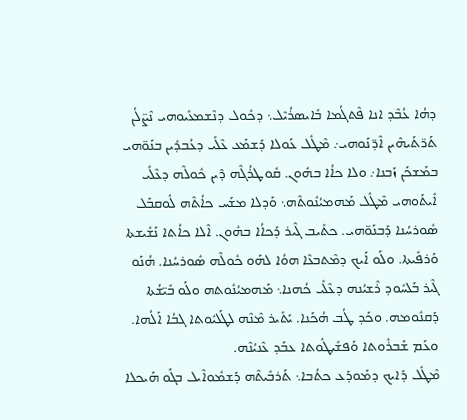ܕܗܳܐ ܥܳܒܶܕ ܐܢܐ ܦܶܬܓܳܡܐ ܒܺܐܝܣܪܳܝܶܠ܆ ܕܟܽܘܠ ܕܢܶܫܡܥܺܝܘܗܝ ܢܶܨ̈ܠܳܢ ܬܰܪ̈ܬܰܝܗܶܝܢ ܐܶܕ̈ܢܰܘܗܝ܇ ܡܶܛܽܠ ܥܰܘܠܐ ܕܰܫܡܰܥ ܥܶܠܺܝ ܕܥܳܒܕܺܝܢ ܒܢܰܘ̈ܗܝ ܒܡܰܫܟܰܢ ܙܰܒܢܐ܇ ܘܠܐ ܟܐܳܐ ܒܗܽܘܢ. ܩܽܘܛܪܳܓܶܗ ܕܶܝܢ ܟܽܘܠܶܗ ܕܥܶܠܺܝ ܐܺܝܬܰܘܗܝ ܡܶܛܽܠ ܡܰܗܡܝܳܢܽܘܬܶܗ܆ ܘܰܕܠܐ ܡܫܰܚ ܟܐܳܬܶܗ ܠܽܘܩܒܰܠ ܣܽܘܪܚܳܢܐ ܕܰܒܢܰܘ̈ܗܝ. ܟܬܺܝܒ ܓܶܝܪ ܕܰܟܐܳܐ ܒܗܽܘܢ. ܐܶܠܐ ܟܐܳܬܐ ܢܰܫܺܝܫܬܐ ܘܰܪܦܺܝܬܐ. ܘܠܰܘ ܐܰܝܟ ܕܡܶܬܒܥܶܐ ܗܘܳܐ ܠܗܰܘ ܟܽܘܠܶܗ ܣܽܘܪܚܳܢܐ. ܗܳܢܰܘ ܓܶܝܪ ܒܰܠܚܽܘܕ ܪܶܫܝܳܢܗ ܕܥܶܠܺܝ ܟܳܗܢܐ܆ ܡܰܗܡܝܳܢܽܘܬܗ ܘܠܰܘ ܒܺܝ̈ܫܳܬܐ ܕܰܩܢܽܘܡܗ. ܘܟܰܕ ܛܳܒ ܗܳܟܰܢܐ. ܝܰܬܺܝܪ ܡܶܢܶܗ ܠܛܰܠܝܽܘܬܐ ܓܒܳܐ ܐܰܠܳܗܐ. ܘܥܰܡ ܫܰܒܪܽܘܬܐ ܘܰܦܫܺܝܛܽܘܬܐ ܥܒܰܕ ܥܶܢܝܳܢܶܗ.
ܡܶܛܽܠ ܕܰܐܝܟ ܕܡܰܘܕܰܥ ܟܬܳܒܐ܆ ܬܰܪܒܺܝܬܶܗ ܕܰܫܡܽܘܐܶܝܠ ܒܓܰܘ ܗܰܝܟܠܐ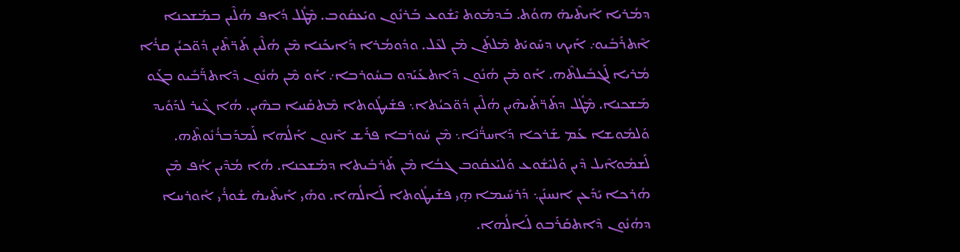ܕܡܳܪܝܐ ܐܺܝܬܶܝܗ̇ ܗܘܳܬ. ܒܰܕܡܽܘܬ ܝܶܫܽܘܥ ܒܰܪܢܽܘܢ ܘܝܰܥܩܽܘܒ. ܡܶܛܽܠ ܕܳܐܦ ܗܳܠܶܝܢ ܒܡܰܫܟܢܐ ܐܶܬܪܰܒܺܝܘ܇ ܐܰܝܟ ܕܚܰܘܝܰܬ ܡܶܠܬܰܢ ܡܶܢ ܠܥܶܠ. ܘܕܽܘܡܳܪܐ ܕܰܐܝܟܰܢܐ ܡܶܢ ܗܳܠܶܝܢ ܬܰܪ̈ܬܶܝܢ ܕܽܘ̈ܟܝܳܢ ܩܪܳܐ ܡܳܪܝܐ ܠܰܓܒܺܝܠܬܶܗ. ܐܰܘ ܡܶܢ ܗܳܢܽܘܢ ܕܶܐܬܥܰܝܰܕܘ ܒܚܽܘܪܒܐ܇ ܐܰܘ ܡܶܢ ܗܳܢܽܘܢ ܕܶܐܬܪ̈ܰܒܺܝܘ ܒܓܰܘ ܡܰܫܟܢܐ. ܡܶܛܽܠ ܕܬܰܪ̈ܬܰܝܗܶܝܢ ܗܳܠܶܝܢ ܕܽܘ̈ܟܝܳܬܐ܆ ܦܫܺܝܛܽܘܬܐ ܡܶܬܩܰܢܝܐ ܒܗܶܝܢ. ܗܳܐ ܓܶܝܪ ܠܕܰܘܺܝܕ ܘܰܠܡܽܘܫܐ ܥܰܡ ܫܰܪܟܐ ܕܰܐܚܪ̈ܳܢܶܐ܆ ܡܶܢ ܚܽܘܪܒܐ ܦܪܰܫ ܐܶܢܘܢ ܐܰܠܳܗܐ ܠܰܡܕܰܒܪܳܢܽܘܬܶܗ. ܠܰܫܡܽܘܐܶܝܠ ܕܶܝܢ ܘܰܠܝܶܫܽܘܥ ܘܰܠܝܰܥܩܽܘܒ ܓܒܳܐ ܡܶܢ ܬܰܪܒܺܝܬܐ ܕܡܰܫܟܢܐ. ܗܳܐ ܡܳܕܶܝܢ ܐܳܦ ܡܶܢ ܗܳܪܟܐ ܝܺܕܰܥܢ ܐܢܚܢܰܢ܆ ܕܰܪܚܺܝܡܐ ܗ̣ܝ ܦܫܺܝܛܽܘܬܐ ܠܰܐܠܳܗܐ. ܘܗܺܝ ܐܺܝܬܶܝܗ̇ ܫܽܘܪܳܝ ܐܽܘܪܚܐ ܕܗܳܢܽܘܢ ܕܶܐܬܩܰܪܰܒܘ ܠܰܐܠܳܗܐ.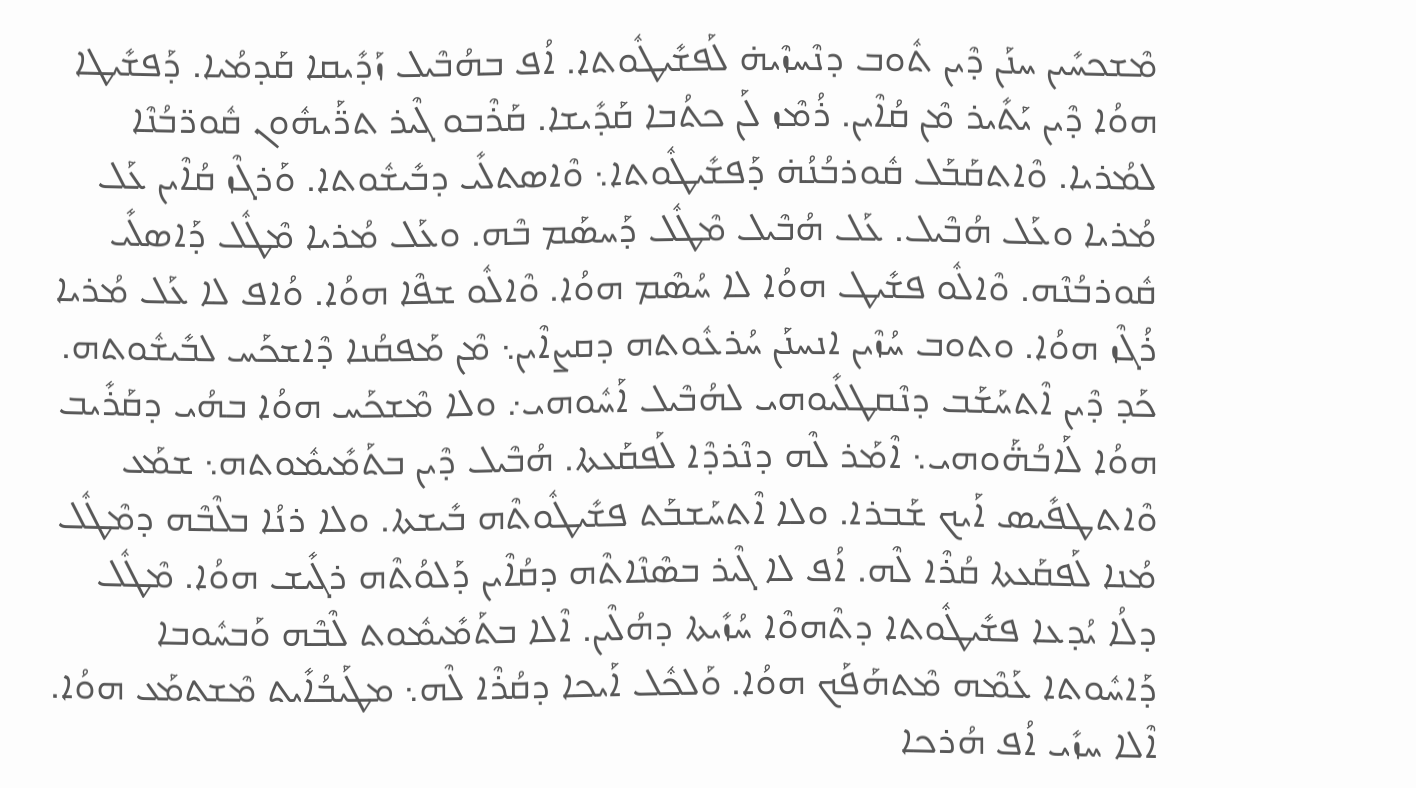ܡܶܫܟܚܺܝܢ ܚܢܰܢ ܕܶܝܢ ܬܽܘܒ ܕܢܶܚܙܶܝܗ̇ ܠܰܦܫܺܝܛܽܘܬܐ. ܐܳܦ ܒܗܳܒܶܝܠ ܙܰܕܺܝܩܐ ܩܰܕܡܳܝܐ. ܕܰܦܫܺܝܛܐ ܗܘܳܐ ܕܶܝܢ ܝܰܬܺܝܪ ܡܶܢ ܩܳܐܶܝܢ. ܪܳܡܶܙ ܠܰܢ ܟܬܳܒܐ ܩܰܕܺܝܫܐ. ܩܰܪܶܒܘ ܓܶܝܪ ܬܪ̈ܰܝܗܽܘܢ ܩܽܘܪ̈ܒܳܢܶܐ ܠܡܳܪܝܐ. ܘܶܐܬܩܰܒܰܠ ܩܽܘܪܒܳܢܳܗ̇ ܕܰܦܫܺܝܛܽܘܬܐ܆ ܘܶܐܣܬܠܺܝ ܕܒܺܝܫܽܘܬܐ. ܘܰܪܓܶܙ ܩܳܐܶܝܢ ܥܰܠ ܡܳܪܝܐ ܘܥܰܠ ܗܳܒܶܝܠ. ܥܰܠ ܗܳܒܶܝܠ ܡܶܛܽܠ ܕܰܚܣܰܡ ܒܶܗ. ܘܥܰܠ ܡܳܪܝܐ ܡܶܛܽܠ ܕܰܐܣܠܺܝ ܩܽܘܪܒܳܢܶܗ. ܘܶܐܠܽܘ ܦܫܺܝܛ ܗܘܳܐ ܠܐ ܚܳܣܶܡ ܗܘܳܐ. ܘܶܐܠܽܘ ܫܦܶܐ ܗܘܳܐ. ܘܳܐܦ ܠܐ ܥܰܠ ܡܳܪܝܐ ܪܳܓܶܙ ܗܘܳܐ. ܘܬܘܒ ܚܳܙܶܝܢ ܐܢܚܢܰܢ ܚܳܪܥܽܘܬܗ ܕܩܨܐܶܝܢ܆ ܡܶܢ ܡܰܦܩܳܢܐ ܕܶܐܫܟܰܚ ܠܒܺܝܫܽܘܬܗ. ܟܰܕ ܕܶܝܢ ܐܶܬܚܰܫܰܒ ܕܢܶܩܛܠܺܝܘܗܝ ܠܗܳܒܶܝܠ ܐܰܚܽܘܗܝ܇ ܘܠܐ ܡܶܫܟܰܚ ܗܘܳܐ ܒܗܳܝ ܕܩܰܪܺܝܒ ܗܘܳܐ ܠܰܐܒܳܗ̈ܰܘܗܝ܆ ܐܶܡܰܪ ܠܶܗ ܕܢܶܪܕܶܐ ܠܰܦܩܰܥܬܐ. ܗܳܒܶܝܠ ܕܶܝܢ ܒܬܰܡܺܝܡܽܘܬܗ܆ ܫܡܰܥ ܘܶܐܬܛܦܺܝܣ ܐܰܝܟ ܫܰܒܪܐ. ܘܠܐ ܐܶܬܚܰܫܒܰܬ ܦܫܺܝܛܽܘܬܶܗ ܒܺܝܫܬܐ. ܘܠܐ ܪܢܳܐ ܒܠܶܒܶܗ ܕܡܶܛܽܠ ܡܳܢܐ ܠܰܦܩܰܥܬܐ ܩܳܪܶܐ ܠܶܗ. ܐܳܦ ܠܐ ܓܶܝܪ ܒܣܶܢܶܐܬܶܗ ܕܩܳܐܶܝܢ ܕܰܠܘܳܬܶܗ ܪܓܺܝܫ ܗܘܳܐ. ܡܶܛܽܠ ܕܠܳܐ ܝܳܕܥܐ ܦܫܺܝܛܽܘܬܐ ܕܬܶܗܘܶܐ ܚܳܙܺܝܬܐ ܕܗܳܠܶܝܢ. ܐܶܠܐ ܒܬܰܡܺܝܡܽܘܬ ܠܶܒܶܗ ܘܰܒܚܽܘܒܐ ܕܰܐܚܽܘܬܐ ܥܰܡܶܗ ܡܶܬܗܰܦܰܟ ܗܘܳܐ. ܘܰܠܟܽܠ ܐܰܝܟܐ ܕܩܳܪܶܐ ܠܶܗ܆ ܡܛܰܝܒܳܐܺܝܬ ܡܶܫܬܡܰܥ ܗܘܳܐ.
ܐܶܠܐ ܚܙܺܝ ܐܳܦ ܗܳܪܟܐ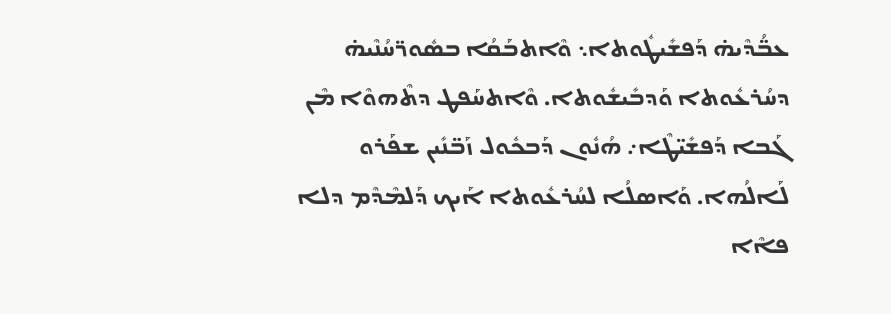ܥܒ̈ܳܕܶܝܗ̇ ܕܰܦܫܺܝܛܽܘܬܐ܆ ܘܶܐܬܒܰܩܳܐ ܒܣܽܘܪ̈ܚܳܢܶܝܗ̇ ܕܚܳܪܥܽܘܬܐ ܘܰܕܒܺܝܫܽܘܬܐ. ܘܶܐܬܚܰܦܛ ܕܬܶܗܘܶܐ ܡܶܢ ܓܰܒܐ ܕܰܦܫܺܝ̈ܛܶܐ܇ ܗܳܢܽܘܢ ܕܰܒܟܽܘܠ ܙܰܒ̈ܢܺܝܢ ܫܦܰܪܘ ܠܰܐܠܳܗܐ. ܘܰܐܣܠܳܐ ܠܚܳܪܥܽܘܬܐ ܐܰܝܟ ܕܰܠܡܶܕܶܡ ܕܠܐ ܦܐܶܐ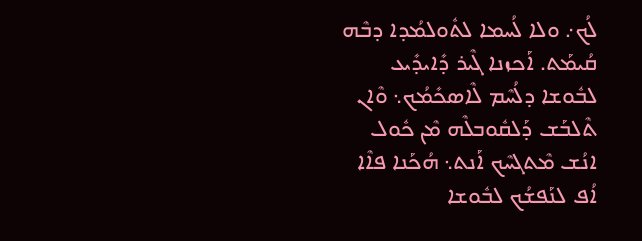ܠܳܟ܇ ܘܠܐ ܠܳܚܡܐ ܠܬܽܘܠܡܳܕܐ ܕܒܶܗ ܩܳܝܡܰܬ. ܐܰܟܙܢܐ ܓܶܝܪ ܕܺܐܝܕܺܝܥ ܠܒܽܘܫܐ ܕܠܳܚܶܡ ܠܶܐܣܟܺܡܳܟ܆ ܘܶܐܢ ܬܶܠܒܰܫ ܕܰܠܩܽܘܒܠܶܗ ܡܶܢ ܟܽܘܠ ܐܢܳܫ ܡܶܬܓܚܶܟ ܐܰܢܬ܆ ܗܳܟܰܢܐ ܦܐܶܐ ܐܳܦ ܠܢܰܦܫܳܟ ܠܒܽܘܫܐ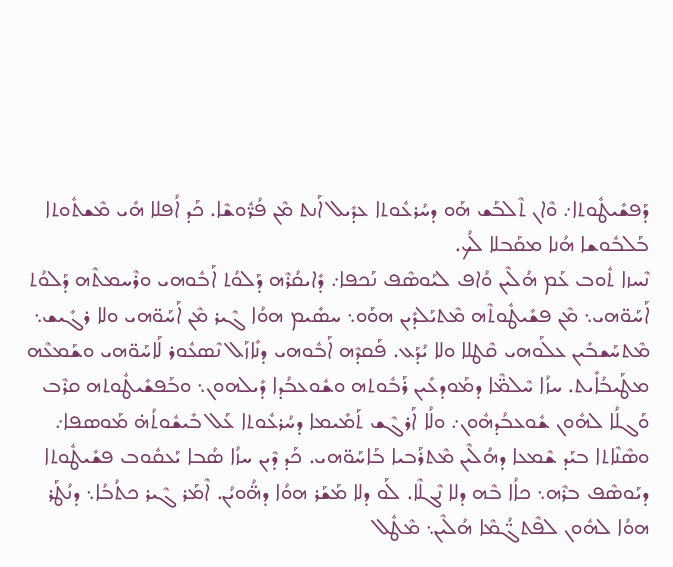ܕܰܦܫܺܝܛܽܘܬܐ܇ ܘܶܐܢ ܬܶܠܒܰܫ ܗܰܘ ܕܚܳܪܥܽܘܬܐ ܥܕܺܝܠ ܐܰܢܬ ܡܶܢ ܦܳܪ̈ܽܘܫܶܐ. ܟܰܕ ܐܳܦܠܐ ܗܺܝ ܡܶܫܬܽܘܬܐ ܒܰܠܒܽܘܫܐ ܗܳܢܐ ܡܩܰܒܠܐ ܠܳܟ.
ܢܶܚܙܐ ܬܽܘܒ ܥܰܡ ܗܳܠܶܝܢ ܘܳܐܦ ܠܝܰܘܣܶܦ ܢܰܟܦܐ܇ ܕܺܐܝܩܳܪܶܗ ܕܰܠܘܳܬ ܐܰܒܽܘܗܝ ܘܪܶܚܡܬܶܗ ܕܰܠܘܳܬ ܐܰܚܰܘ̈ܗܝ܆ ܡܶܢ ܦܫܺܝܛܽܘܬܶܗ ܡܶܬܝܰܠܕܺܝܢ ܗܘܰܘ܆ ܚܣܺܝܡ ܗܘܳܐ ܓܶܝܪ ܡܶܢ ܐܰܚܰܘ̈ܗܝ ܘܠܐ ܪܓܺܝܫ܆ ܡܶܬܚܰܫܒܺܝܢ ܥܠܰܘܗܝ ܩܶܛܠܐ ܘܠܐ ܝܳܕܰܥ. ܦܰܩܕܶܗ ܐܰܒܽܘܗܝ ܕܢܺܐܙܰܠ ܢܶܣܥܽܘܪ ܠܰܐܚܰܘ̈ܗܝ ܘܫܰܡܥܶܗ ܡܛܰܝܒܳܐܺܝܬ. ܚܙܳܐ ܚܶܠܡ̈ܶܐ ܕܡܰܘܕܥܺܝܢ ܪܰܒܽܘܬܗ ܘܫܽܘܥܒܳܕܐ ܕܺܝܠܗܘܢ܆ ܘܒܰܦܫܺܝܛܽܘܬܗ ܩܪܶܒ ܘܰܓܠܳܐ ܠܗܽܘܢ ܫܽܘܥܒܳܕܗܽܘܢ܇ ܘܠܳܐ ܐܰܪܓܶܫ ܬܰܡܺܝܡܐ ܕܚܳܪܥܽܘܬܐ ܥܰܠ ܒܺܝܫܽܘܬܳܗ̇ ܡܰܘܣܦܐ܇ ܘܣܶܢܶܐܬܐ ܒܝܰܕ ܫܶܡܥܐ ܕܗܳܠܶܝܢ ܡܶܬܪܰܒܝܐ ܒܰܐܚܰܘ̈ܗܝ. ܟܰܕ ܕܶܝܢ ܚܙܳܐ ܣܳܒܐ ܝܰܥܩܽܘܒ ܦܫܺܝܛܽܘܬܐ ܕܝܰܘܣܶܦ ܒܪܶܗ܆ ܟܐܳܐ ܒܶܗ ܕܠܐ ܢܶܓܠܶܐ. ܠܰܘ ܕܠܐ ܡܰܫܰܪ ܗܘܳܐ ܕܗ̈ܳܘܝܳܢ. ܐܶܡܰܪ ܓܶܝܪ ܟܬܳܒܳܐ܆ ܕܢܳܛܰܪ ܗܘܳܐ ܠܗܽܘܢ ܠܦܶܬܓ̈ܳܡܶܐ ܗܳܠܶܝܢ܆ ܡܶܛܽܠ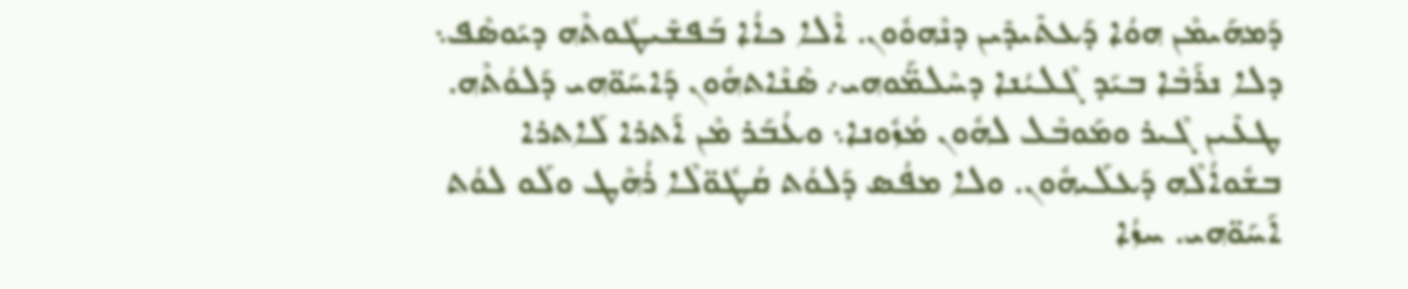ܕܰܡܗܰܝܡܶܢ ܗܘܳܐ ܕܰܥܬܺܝܕܺܝܢ ܕܢܶܗܘܽܘܢ. ܐܶܠܐ ܟܐܳܐ ܒܰܦܫܺܝܛܽܘܬܶܗ ܕܝܰܘܣܶܦ܆ ܕܠܐ ܢܪܰܒܶܐ ܒܝܰܕ ܓܶܠܝܳܢܐ ܕܚܶܠܡ̈ܰܘܗܝ܇ ܣܶܢܶܐܬܗܽܘܢ ܕܰܐܚܰܘ̈ܗܝ ܕܰܠܘܳܬܶܗ. ܛܥܺܝܢ ܓܶܝܪ ܘܡܰܘܒܶܠ ܠܗܽܘܢ ܡܳܙܽܘܢܐ܆ ܘܥܳܒܰܪ ܡܶܢ ܐܰܬܪܐ ܠܰܐܬܪܐ ܒܫܽܘܐܳܠܶܗ ܕܰܥܠܰܝܗܽܘܢ. ܘܠܐ ܡܦܳܣ ܕܰܠܘܳܬ ܩܳܛܽܘ̈ܠܶܐ ܪܳܗܶܛ ܘܠܰܘ ܠܘܳܬ ܐܰܚܰܘ̈ܗܝ. ܚܙܳܐ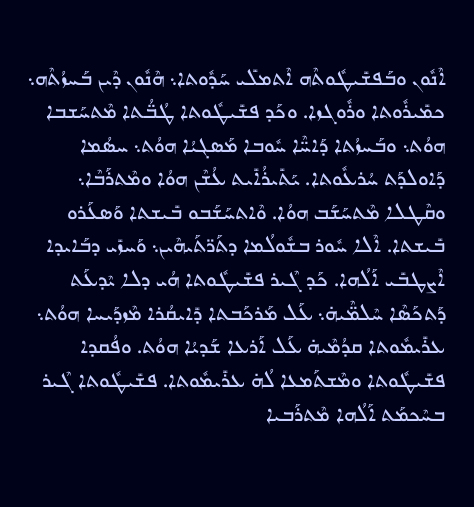ܐܶܢܽܘܢ ܘܒܰܦܫܺܝܛܽܘܬܶܗ ܐܶܬܡܠܺܝ ܚܰܕܽܘܬܐ܆ ܗܶܢܽܘܢ ܕܶܝܢ ܒܰܚܙܳܬܶܗ܆ ܟܡܺܝܪܽܘܬܐ ܘܪܽܘܓܙܐ. ܘܟܰܕ ܦܫܺܝܛܽܘܬܐ ܛܳܒ̈ܳܬܐ ܡܶܬܚܰܫܒܐ ܗܘܳܬ܆ ܘܒܰܚܙܳܬܐ ܕܰܐܚ̈ܶܐ ܚܽܘܒܐ ܡܰܣܓܝܳܐ ܗܘܳܬ܆ ܚܣܳܡܐ ܕܰܐܘܠܕܰܬ ܚܳܪܥܽܘܬܐ. ܝܰܬܺܝܪܳܐܺܝܬ ܥܳܫܶܢ ܗܘܳܐ ܘܡܶܬܪܰܒܶܐ܆ ܘܩܶܛܠܐ ܡܶܬܚܰܫܰܒ ܗܘܳܐ. ܘܶܐܬܚܰܫܰܒܘ ܒܺܝܫܬܐ ܘܰܣܥܰܪܘ ܒܺܝܫܬܐ. ܐܶܠܐ ܚܽܘܪ ܒܫܽܘܠܳܡܐ ܕܬܰܪ̈ܬܰܝܗܶܝܢ܆ ܘܰܚܙܺܝ ܕܒܰܐܝܕܐ ܐܶܨܛܒܺܝ ܐܰܠܳܗܐ. ܟܰܕ ܓܶܝܪ ܦܫܺܝܛܽܘܬܐ ܗܳܝ ܕܠܐ ܝܶܕܥܰܬ ܕܰܬܟܰܣܶܐ ܚܶܠܡ̈ܶܝܗ̇܆ ܥܰܠ ܡܰܪܟܰܒܬܐ ܕܺܐܝܩܳܪܐ ܡܶܙܕܰܝܚܐ ܗܘܳܬ܆ ܥܪܺܝܡܽܘܬܐ ܩܕܳܡܶܝܗ̇ ܥܰܠ ܐܰܪܥܐ ܫܰܕܝܳܐ ܗܘܳܬ. ܘܦܳܩܕܐ ܦܫܺܝܛܽܘܬܐ ܘܡܶܫܬܰܡܥܐ ܠܳܗ̇ ܥܪܺܝܡܽܘܬܐ. ܦܫܺܝܛܽܘܬܐ ܓܶܝܪ ܒܚܶܟܡܰܬ ܐܰܠܳܗܐ ܡܶܬܪܰܒܝܐ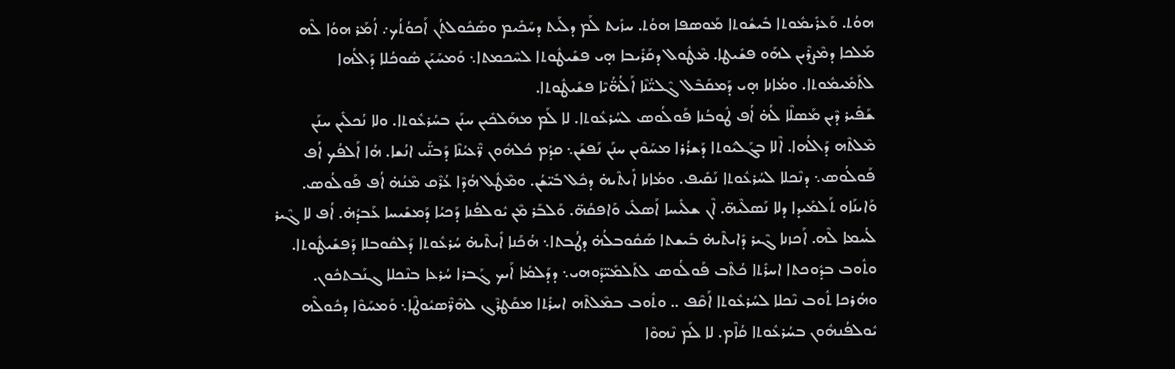ܗܘܳܬ. ܘܰܥܪܺܝܡܽܘܬܐ ܒܺܝܫܽܘܬܐ ܡܰܘܣܦܐ ܗܘܳܬ. ܚܙܺܝܬ ܠܰܡ ܕܠܰܝܬ ܕܚܰܟܺܝܡ ܘܣܰܟܽܘܠܬܳܢ ܐܰܟܘܳܬܳܟ܇ ܐܳܡܰܪ ܗܘܳܐ ܠܶܗ ܡܰܠܟܐ ܕܡܶܨܪܶܝܢ ܠܗܰܘ ܦܫܺܝܛܐ. ܡܶܛܽܘܠ ܕܩܰܪܺܝܒܐ ܗ̣ܝ ܦܫܺܝܛܽܘܬܐ ܠܚܶܟܡܬܐ܆ ܘܰܡܚܰܝܰܢ ܣܽܘܟܳܠܐ ܕܰܐܠܳܗܐ ܠܬܰܡܺܝܡܽܘܬܐ. ܘܡܳܐܢܐ ܗ̣ܝ ܕܰܡܩܰܒܶܠ ܓܶܠܝ̈ܳܢܶܐ ܐܰܠܳܗ̈ܳܝܶܐ ܦܫܺܝܛܽܘܬܐ.
ܫܰܦܺܝܪ ܕܶܝܢ ܡܰܣܠܶܐ ܠܳܗ̇ ܐܳܦ ܛܽܘܒܳܢܐ ܦܰܘܠܳܘܣ ܠܚܳܪܥܽܘܬܐ. ܠܐ ܠܰܡ ܡܗܰܠܟܺܝܢ ܚܢܰܢ ܒܚܳܪܥܽܘܬܐ. ܘܠܐ ܢܳܟܠܺܝܢ ܚܢܰܢ ܡܶܠܬܶܗ ܕܰܐܠܳܗܐ. ܐܶܠܐ ܒܓܰܠܝܽܘܬܐ ܕܰܫܪܳܪܐ ܡܚܰܘܶܝܢ ܚܢܰܢ ܢܰܦܫܰܢ܆ ܩܕܳܡ ܟܽܠܗܽܘܢ ܪ̈ܶܥܝܳܢܶܐ ܕܰܒܢ̈ܰܝ ܐܢܳܫܐ. ܗܳܐ ܐܰܠܦܳܟ ܐܳܦ ܦܰܘܠܳܘܣ܆ ܕܢܶܟܠܐ ܠܚܳܪܥܽܘܬܐ ܢܰܩܺܝܦ. ܘܡܳܐܢܐ ܐܺܝܬܶܝܗ̇ ܕܟܽܠ ܒܺܝ̈ܫܳܢ. ܘܡܶܛܽܠ ܗܳܕܶܐ ܥܳܪܶܩ ܡܶܢܳܗ̇ ܐܳܦ ܦܰܘܠܳܘܣ. ܘܰܐܝܢܰܐܘ ܬܰܠܡܺܝܕܐ ܕܠܐ ܢܰܣܠܶܝܗ̈. ܐܶܢ ܫܠܺܝܚܐ ܐܰܣܠܺܝ ܘܰܐܦܩܳܗ̈. ܘܰܠܒܰܪ ܡܶܢ ܝܽܘܠܦܳܢܐ ܕܰܟܝܳܐ ܕܰܡܫܺܝܚܐ ܥܰܒܕܳܗ̇. ܐܳܦ ܠܐ ܓܶܝܪ ܠܳܚܡܐ ܠܶܗ. ܐܰܟܙܢܐ ܓܶܝܪ ܕܺܐܝܬܶܝܗ̇ ܒܺܝܫܬܐ ܣܰܩܽܘܒܠܳܗ̇ ܕܛܳܒܬܐ܆ ܗܳܟܰܢܐ ܐܺܝܬܶܝܗ̇ ܚܳܪܥܽܘܬܐ ܕܰܠܩܽܘܒܠܐ ܕܰܦܫܺܝܛܽܘܬܐ. ܘܬܽܘܒ ܒܕܽܘܟܬܐ ܐܚܪܺܬܐ ܟܳܬܶܒ ܦܰܘܠܳܘܣ ܠܬܰܠܡܺܝ̈ܕܰܘܗܝ܆ ܕܕܰܠܡܳܐ ܐܰܝܟ ܓܰܒܪܐ ܚܳܪܥܐ ܒܢܶܟܠܐ ܓܢܰܒܬܟܽܘܢ. ܘܗܳܪܟܐ ܬܽܘܒ ܢܶܟܠܐ ܠܚܳܪܥܽܘܬܐ ܐܰܩܶܦ .. ܘܬܽܘܒ ܒܡܶܠܬܶܗ ܐܚܪܺܬܐ ܡܩܰܛܪܶܓ ܠܗܶܪ̈ܶܣܝܽܘܛܶܐ܆ ܘܰܡܚܰܘܶܐ ܕܟܽܘܠܶܗ ܝܽܘܠܦܳܢܗܽܘܢ ܒܚܳܪܥܽܘܬܐ ܩܳܐܶܡ. ܠܐ ܠܰܡ ܢܶܗܘܶܐ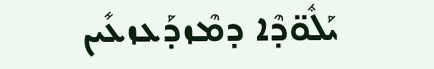ܝܰܠܽܘ̈ܕܶܐ ܕܡܶܙܕܰܥܙܥܺܝܢ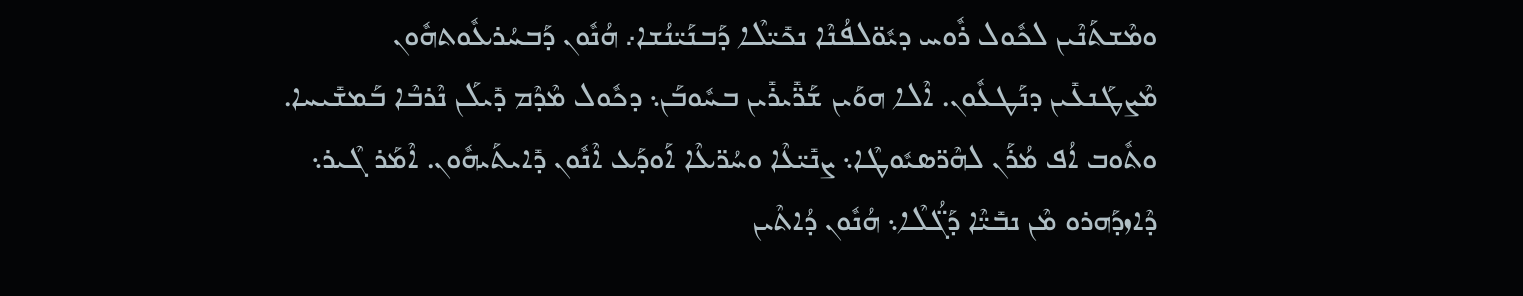ܘܡܶܫܬܰܢܶܝܢ ܠܟܽܘܠ ܪܽܘܚ ܕܝܽܘ̈ܠܦܳܢܶܐ ܢܟܺܝ̈ܠܶܐ ܕܰܒܢܰܝ̈ܢܳܫܐ܇ ܗܳܢܽܘܢ ܕܰܒܚܳܪܥܽܘܬܗܽܘܢ ܡܶܨܛܰܢܥܺܝܢ ܕܢܰܛܥܽܘܢ. ܐܶܠܐ ܗܘܰܝܢ ܫܰܪ̈ܺܝܪܺܝܢ ܒܚܽܘܒܰܢ܆ ܕܟܽܘܠ ܡܶܕܶܡ ܕܺܝܠܰܢ ܢܶܪܒܶܐ ܒܰܡܫܺܝܚܐ.
ܘܬܽܘܒ ܐܳܦ ܡܳܪܰܢ ܠܗܶܪ̈ܣܝܽܘܛܶܐ܆ ܨܢܺܝ̈ܥܶܐ ܘܚܳܪ̈ܥܶܐ ܐܰܘܕܰܥ ܐܶܢܽܘܢ ܕܺܐܝܬܰܝܗܽܘܢ. ܐܶܡܰܪ ܓܶܝܪ܆ ܕܶܐܙܕܰܗܪܘ ܡܶܢ ܢܒܺܝ̈ܶܐ ܕܰܓ̈ܳܠܶܐ܆ ܗܳܢܽܘܢ ܕܳܐܬܶܝܢ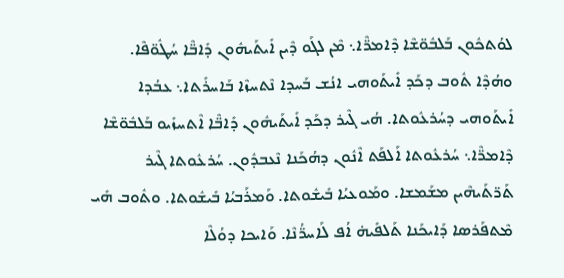ܠܘܳܬܟܽܘܢ ܒܰܠܒܽܘ̈ܫܶܐ ܕܶܐܡܪ̈ܶܐ܆ ܡܶܢ ܠܓܰܘ ܕܶܝܢ ܐܺܝܬܰܝܗܽܘܢ ܕܺܐܒ̈ܶܐ ܚܳܛܽܘ̈ܦܶܐ. ܘܗܳܕܶܐ ܬܽܘܒ ܕܟܰܕ ܐܺܝܬܰܘܗܝ ܐܢܳܫ ܒܰܚܕܐ ܢܶܬܚܙܶܐ ܒܰܐܚܪܺܬܐ܆ ܥܒܳܕܐ ܐܺܝܬܰܘܗܝ ܕܚܳܪܥܽܘܬܐ. ܗܳܝ ܓܶܝܪ ܕܟܰܕ ܐܺܝܬܰܝܗܽܘܢ ܕܺܐܒ̈ܶܐ ܐܶܬܚܙܺܝܘ ܒܰܠܒܽܘ̈ܫܶܐ ܕܶܐܡܪ̈ܶܐ܆ ܚܳܪܥܽܘܬܐ ܐܰܠܦܰܬ ܐܶܢܽܘܢ ܕܗܳܟܰܢܐ ܢܶܥܒܕܽܘܢ. ܚܳܪܥܽܘܬܐ ܓܶܝܪ ܬܰܪ̈ܬܰܝܗܶܝܢ ܡܫܰܡܫܐ. ܘܡܰܘܥܝܳܐ ܒܺܝܫܽܘܬܐ. ܘܰܡܪܰܒܝܳܐ ܒܺܝܫܽܘܬܐ. ܘܬܽܘܒ ܗܺܝ ܡܶܬܦܰܪܣܐ ܕܰܐܝܟܰܢܐ ܬܰܠܦܺܝܗ̇ ܐܳܦ ܠܰܐܚܪ̈ܳܢܶܐ. ܘܰܐܝܟܐ ܕܘܳܠܶܐ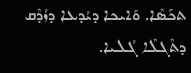ܬܟܰܣܶܐ. ܘܰܐܝܟܐ ܕܝܳܕܥܐ ܕܙܳܕܶܩ ܕܬܶܓܠܶܐ ܓܳܠܝܐ.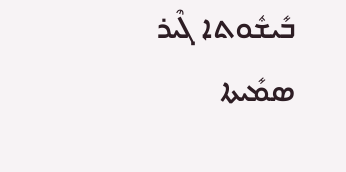ܒܺܝܫܽܘܬܐ ܓܶܝܪ ܣܡܺܝܬܐ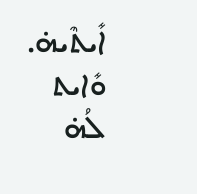ܐܺܝܬܶܝܗ̇. ܘܺܐܝܬ ܠܳܗ̇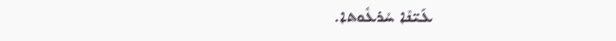ܥܰܝ̈ܢܶܐ ܚܳܪܥܽܘܬܐ.